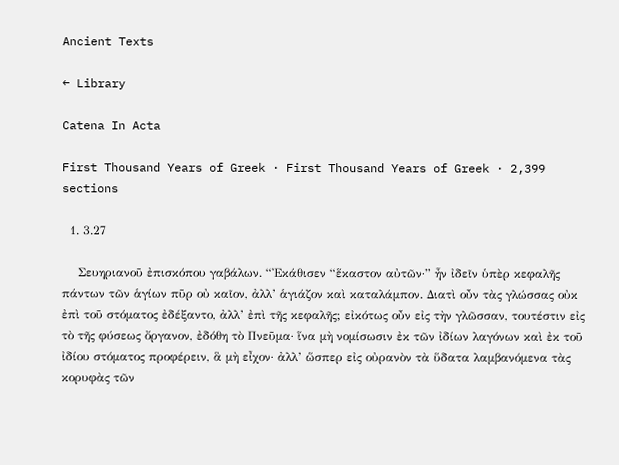Ancient Texts

← Library

Catena In Acta

First Thousand Years of Greek · First Thousand Years of Greek · 2,399 sections

  1. 3.27

    Σευηριανοῦ ἐπισκόπου γαβάλων. “Ἐκάθισεν “ἕκαστον αὐτῶν·” ἦν ἰδεῖν ὑπὲρ κεφαλῆς πάντων τῶν ἁγίων πῦρ οὐ καῖον, ἀλλ’ ἁγιάζον καὶ καταλάμπον. Διατὶ οὖν τὰς γλώσσας οὐκ ἐπὶ τοῦ στόματος ἐδέξαντο, ἀλλ’ ἐπὶ τῆς κεφαλῆς; εἰκότως οὖν εἰς τὴν γλῶσσαν, τουτέστιν εἰς τὸ τῆς φύσεως ὄργανον, ἐδόθη τὸ Πνεῦμα· ἵνα μὴ νομίσωσιν ἐκ τῶν ἰδίων λαγόνων καὶ ἐκ τοῦ ἰδίου στόματος προφέρειν, ἃ μὴ εἶχον· ἀλλ’ ὥσπερ εἰς οὐρανὸν τὰ ὕδατα λαμβανόμενα τὰς κορυφὰς τῶν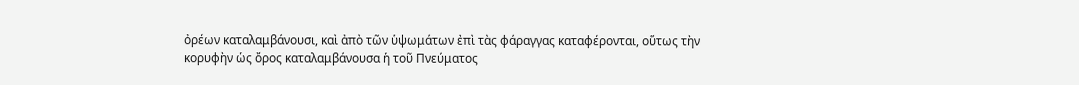ὀρέων καταλαμβάνουσι, καὶ ἀπὸ τῶν ὑψωμάτων ἐπὶ τὰς φάραγγας καταφέρονται, οὕτως τὴν κορυφὴν ὡς ὄρος καταλαμβάνουσα ἡ τοῦ Πνεύματος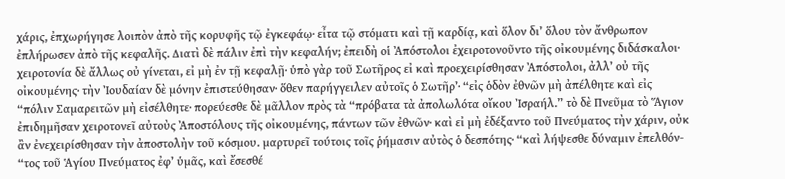χάρις, ἐπχωρήγησε λοιπὸν ἀπὸ τῆς κορυφῆς τῷ ἐγκεφάῳ· εἶτα τῷ στόματι καὶ τῇ καρδίᾳ, καὶ ὅλον δι’ ὅλου τὸν ἄνθρωπον ἐπλήρωσεν ἀπὸ τῆς κεφαλῆς. Διατὶ δὲ πάλιν ἐπὶ τὴν κεφαλήν; ἐπειδὴ οἱ Ἀπόστολοι ἐχειροτονοῦντο τῆς οἰκουμένης διδάσκαλοι· χειροτονία δὲ ἄλλως οὐ γίνεται, εἰ μὴ ἐν τῇ κεφαλῇ· ὑπὸ γὰρ τοῦ Σωτῆρος εἰ καὶ προεχειρίσθησαν Ἀπόστολοι, ἀλλ’ οὐ τῆς οἰκουμένης· τὴν Ἰουδαίαν δὲ μόνην ἐπιστεύθησαν· ὅθεν παρήγγειλεν αὐτοῖς ὁ Σωτῆρ’· “εἰς ὁδὸν ἐθνῶν μὴ ἀπέλθητε καὶ εἰς “πόλιν Σαμαρειτῶν μὴ εἰσέλθητε· πορεύεσθε δὲ μᾶλλον πρὸς τὰ “πρόβατα τὰ ἀπολωλότα οἴκου Ἰσραήλ.” τὸ δὲ Πνεῦμα τὸ Ἅγιον ἐπιδημῆσαν χειροτονεῖ αὐτοὺς Ἀποστόλους τῆς οἰκουμένης, πάντων τῶν ἐθνῶν· καὶ εἰ μὴ ἐδέξαντο τοῦ Πνεύματος τὴν χάριν, οὐκ ἂν ἐνεχειρίσθησαν τὴν ἀποστολὴν τοῦ κόσμου. μαρτυρεῖ τούτοις τοῖς ῥήμασιν αὐτὸς ὁ δεσπότης· “καὶ λήψεσθε δύναμιν ἐπελθόν- “τος τοῦ Ἁγίου Πνεύματος ἐφ’ ὑμᾶς, καὶ ἔσεσθέ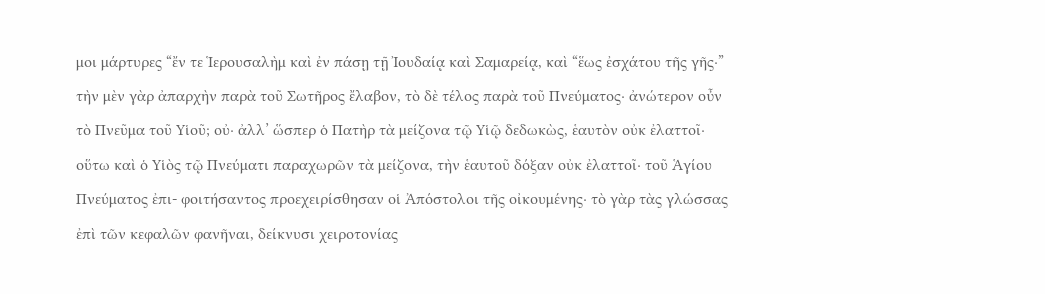μοι μάρτυρες “ἔν τε Ἱερουσαλὴμ καὶ ἐν πάσῃ τῇ Ἰουδαίᾳ καὶ Σαμαρείᾳ, καὶ “ἕως ἐσχάτου τῆς γῆς·” τὴν μὲν γὰρ ἀπαρχὴν παρὰ τοῦ Σωτῆρος ἔλαβον, τὸ δὲ τέλος παρὰ τοῦ Πνεύματος· ἀνώτερον οὖν τὸ Πνεῦμα τοῦ Υἱοῦ; οὐ· ἀλλ’ ὥσπερ ὁ Πατὴρ τὰ μείζονα τῷ Υἱῷ δεδωκὼς, ἑαυτὸν οὐκ ἐλαττοῖ· οὕτω καὶ ὁ Υἱὸς τῷ Πνεύματι παραχωρῶν τὰ μείζονα, τὴν ἑαυτοῦ δόξαν οὐκ ἐλαττοῖ· τοῦ Ἁγίου Πνεύματος ἐπι- φοιτήσαντος προεχειρίσθησαν οἱ Ἀπόστολοι τῆς οἰκουμένης· τὸ γὰρ τὰς γλώσσας ἐπὶ τῶν κεφαλῶν φανῆναι, δείκνυσι χειροτονίας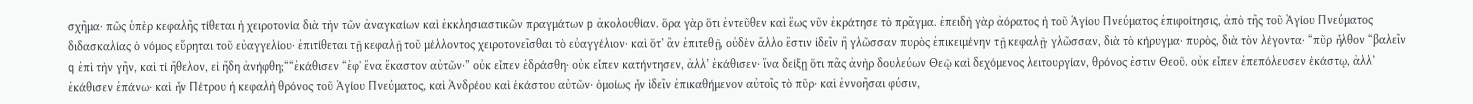σχῆμα· πῶς ὑπὲρ κεφαλῆς τίθεται ἡ χειροτονία διὰ τὴν τῶν ἀναγκαίων καὶ ἐκκλησιαστικῶν πραγμάτων p ἀκολουθίαν. ὅρα γὰρ ὅτι ἐντεῦθεν καὶ ἕως νῦν ἐκράτησε τὸ πρᾶγμα. ἐπειδὴ γὰρ ἀόρατος ἡ τοῦ Ἁγίου Πνεύματος ἐπιφοίτησις, ἀπὸ τῆς τοῦ Ἁγίου Πνεύματος διδασκαλίας ὁ νόμος εὕρηται τοῦ εὐαγγελίου· ἐπιτίθεται τῇ κεφαλῇ τοῦ μέλλοντος χειροτονεῖσθαι τὸ εὐαγγέλιον· καὶ ὅτ’ ἂν ἐπιτεθῇ, οὐδὲν ἄλλο ἔστιν ἰδεῖν ἢ γλῶσσαν πυρὸς ἐπικειμένην τῇ κεφαλῇ· γλῶσσαν, διὰ τὸ κήρυγμα· πυρὸς, διὰ τὸν λέγοντα· “πῦρ ἦλθον “βαλεῖν q ἐπὶ τὴν γῆν, καὶ τί ἤθελον, εἰ ἤδη ἀνήφθη;““ἐκάθισεν “ἐφ' ἕνα ἕκαστον αὐτῶν·” οὐκ εἶπεν ἐδράσθη· οὐκ εἶπεν κατήντησεν, ἀλλ’ ἐκάθισεν· ἵνα δείξῃ ὅτι πᾶς ἀνὴρ δουλεύων Θεῷ καὶ δεχόμενος λειτουργίαν, θρόνος ἐστιν Θεοῦ. οὐκ εἶπεν ἐπεπόλευσεν ἑκάστῳ, ἀλλ’ ἐκάθισεν ἐπάνω· καὶ ἦν Πέτρου ἡ κεφαλὴ θρόνος τοῦ Ἁγίου Πνεύματος, καὶ Ἀνδρέου καὶ ἑκάστου αὐτῶν· ὁμοίως ἦν ἰδεῖν ἐπικαθήμενον αὐτοῖς τὸ πῦρ· καὶ ἐννοῆσαι φύσιν,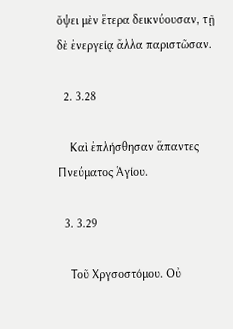ὄψει μὲν ἕτερα δεικνύουσαν, τῇ δὲ ἐνεργείᾳ ἄλλα παριστῶσαν.

  2. 3.28

    Καὶ ἐπλήσθησαν ἅπαντες Πνεύματος Ἁγίου.

  3. 3.29

    Τοῦ Χργσοστόμου. Οὐ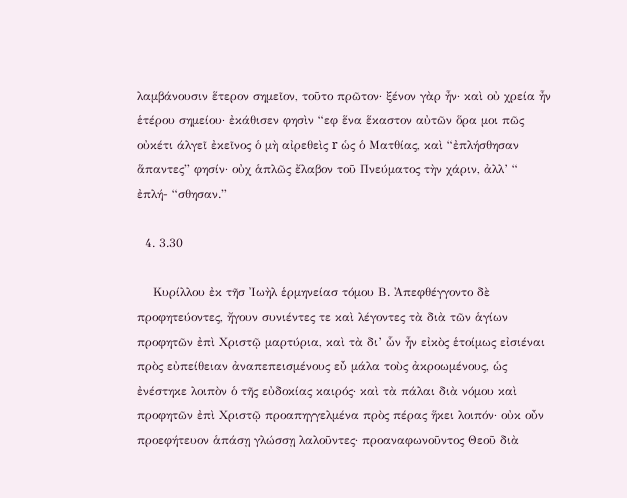λαμβάνουσιν ἕτερον σημεῖον, τοῦτο πρῶτον· ξένον γὰρ ἦν· καὶ οὐ χρεία ἦν ἑτέρου σημείου· ἐκάθισεν φησὶν “εφ ἕνα ἕκαστον αὐτῶν ὅρα μοι πῶς οὐκέτι άλγεῖ ἐκεῖνος ὁ μὴ αἰρεθεὶς r ὡς ὁ Ματθίας, καὶ “ἐπλήσθησαν ἅπαντες” φησίν· οὐχ ἁπλῶς ἔλαβον τοῦ Πνεύματος τὴν χάριν, ἀλλ’ “ ἐπλή- “σθησαν.”

  4. 3.30

    Κυρίλλου ἐκ τῆσ Ἰωὴλ ἑρμηνείασ τόμου Β. Ἀπεφθέγγοντο δὲ προφητεύοντες, ἤγουν συνιέντες τε καὶ λέγοντες τὰ διὰ τῶν ἁγίων προφητῶν ἐπὶ Χριστῷ μαρτύρια, καὶ τὰ δι’ ὧν ἦν εἰκὸς ἑτοίμως εἰσιέναι πρὸς εὐπείθειαν ἀναπεπεισμένους εὖ μάλα τοὺς ἀκροωμένους, ὡς ἐνέστηκε λοιπὸν ὁ τῆς εὐδοκίας καιρός· καὶ τὰ πάλαι διὰ νόμου καὶ προφητῶν ἐπὶ Χριστῷ προαπηγγελμένα πρὸς πέρας ἥκει λοιπόν· οὐκ οὖν προεφήτευον ἁπάσῃ γλώσσῃ λαλοῦντες· προαναφωνοῦντος Θεοῦ διὰ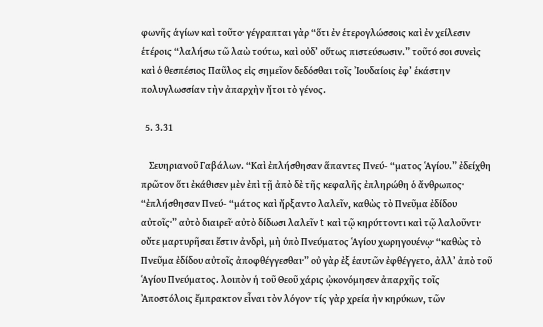φωνῆς ἁγίων καὶ τοῦτο· γέγραπται γὰρ “ὅτι ἐν ἑτερογλώσσοις καὶ ἐν χείλεσιν ἑτέροις “λαλήσω τῶ λαὼ τούτω, καὶ οὐδ’ οὕτως πιστεύσωσιν.” τοῦτό σοι συνεὶς καὶ ὁ θεσπέσιος Παῦλος εἰς σημεῖον δεδόσθαι τοῖς Ἰουδαίοις ἐφ’ ἑκάστην πολυγλωσσίαν τὴν ἀπαρχὴν ἤτοι τὸ γένος.

  5. 3.31

    Σευηριανοῦ Γαβάλων. “Καὶ ἐπλήσθησαν ἅπαντες Πνεύ- “ματος Ἁγίου.” ἐδείχθη πρῶτον ὅτι ἐκάθισεν μὲν ἐπὶ τῇ ἀπὸ δὲ τῆς κεφαλῆς ἐπληρώθη ὁ ἄνθρωπος· “ἐπλήσθησαν Πνεύ- “μάτος καὶ ἤρξαντο λαλεῖν, καθὼς τὸ Πνεῦμα ἐδίδου αὐτοῖς·” αὐτὸ διαιρεῖ· αὐτὸ δίδωσι λαλεῖν t καὶ τῷ κηρύττοντι καὶ τῷ λαλοῦντι· οὔτε μαρτυρῆσαι ἔστιν ἀνδρὶ, μὴ ὑπὸ Πνεύματος Ἁγίου χωρηγουένῳ· “καθὼς τὸ Πνεῦμα ἐδίδου αὐτοῖς ἀποφθέγγεσθαι·” οὐ γὰρ ἐξ ἑαυτῶν ἐφθέγγετο, ἀλλ’ ἀπὸ τοῦ Ἁγίου Πνεύματος. λοιπὸν ἡ τοῦ Θεοῦ χάρις ᾠκονόμησεν ἀπαρχῆς τοῖς Ἀποστόλοις ἔμπρακτον εἶναι τὸν λόγον· τίς γὰρ χρεία ἠν κηρύκων, τῶν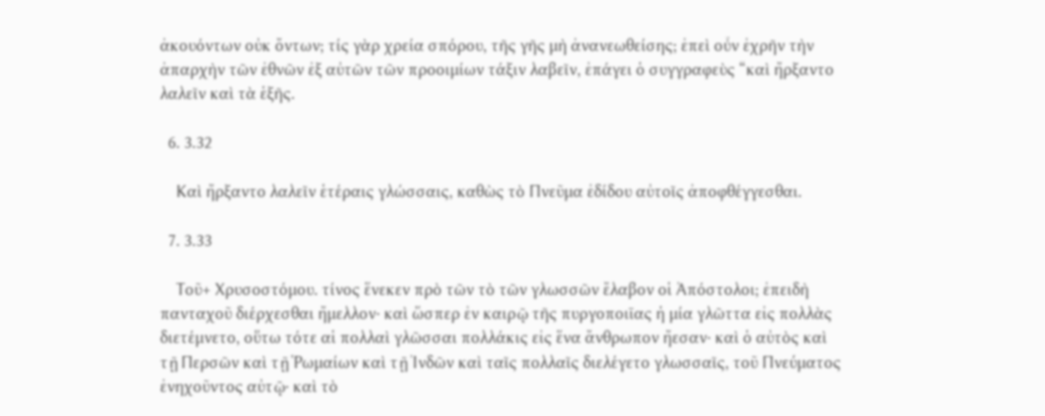ἀκουόντων οὐκ ὄντων; τίς γὰρ χρεία σπόρου, τῆς γῆς μὴ ἀνανεωθείσης; ἐπεὶ οὖν ἐχρῆν τὴν ἀπαρχὴν τῶν ἐθνῶν ἐξ αὐτῶν τῶν προοιμίων τάξιν λαβεῖν, ἐπάγει ὁ συγγραφεὺς “καὶ ἤρξαντο λαλεῖν καὶ τὰ ἑξῆς.

  6. 3.32

    Καὶ ἤρξαντο λαλεῖν ἑτέραις γλώσσαις, καθὼς τὸ Πνεῦμα ἐδίδου αὐτοῖς ἀποφθέγγεσθαι.

  7. 3.33

    Τοῦ+ Χρυσοστόμου. τίνος ἕνεκεν πρὸ τῶν τὸ τῶν γλωσσῶν ἔλαβον οἱ Ἀπόστολοι; ἐπειδὴ πανταχοῦ διέρχεσθαι ἤμελλον· καὶ ὥσπερ ἐν καιρῷ τῆς πυργοποιῑας ἡ μία γλῶττα εἰς πολλὰς διετέμνετο, οὕτω τότε αἱ πολλαὶ γλῶσσαι πολλάκις εἰς ἕνα ἄνθρωπον ἤεσαν· καὶ ὁ αὐτὸς καὶ τῇ Περσῶν καὶ τῇ Ῥωμαίων καὶ τῇ Ἰνδῶν καὶ ταῖς πολλαῖς διελέγετο γλωσσαῖς, τοῦ Πνεύματος ἐνηχοῦντος αὐτῷ· καὶ τὸ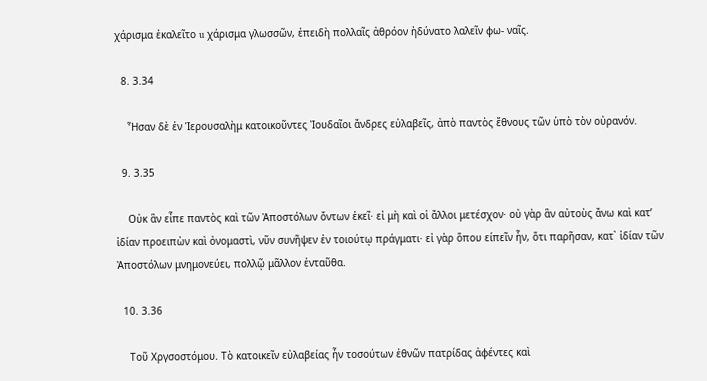χάρισμα ἐκαλεῖτο u χάρισμα γλωσσῶν, ἐπειδὴ πολλαῖς ἀθρόον ἠδύνατο λαλεῖν φω- ναῖς.

  8. 3.34

    Ἦσαν δὲ ἐν Ἱερουσαλὴμ κατοικοῦντες Ἰουδαῖοι ἄνδρες εὐλαβεῖς, ἀπὸ παντὸς ἔθνους τῶν ὑπὸ τὸν οὐρανόν.

  9. 3.35

    Οὐκ ἃν εἶπε παντὸς καὶ τῶν Ἀποστόλων ὄντων ἐκεῖ· εἰ μὴ καὶ οἱ ἄλλοι μετέσχον· οὐ γὰρ ἃν αὐτοὺς ἄνω καὶ κατ’ ἰδίαν προειπὼν καὶ ὀνομαστὶ, νῦν συνῆψεν ἐν τοιούτῳ πράγματι· εἰ γὰρ ὅπου είπεῖν ἦν, ὅτι παρῆσαν, κατ᾿ ἰδίαν τῶν Ἀποστόλων μνημονεύει, πολλῷ μᾶλλον ἐνταῦθα.

  10. 3.36

    Τοῦ Χργσοστόμου. Τὸ κατοικεῖν εὐλαβείας ἦν τοσούτων ἐθνῶν πατρίδας ἀφέντες καὶ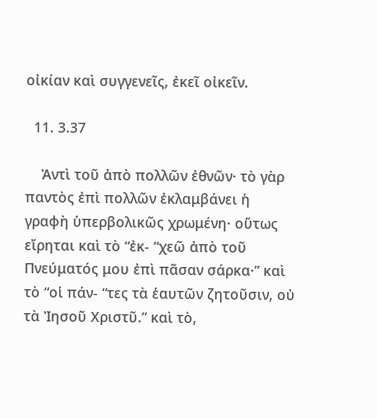οἰκίαν καὶ συγγενεῖς, ἐκεῖ οἰκεῖν.

  11. 3.37

    Ἀντὶ τοῦ ἀπὸ πολλῶν ἐθνῶν· τὸ γὰρ παντὸς ἐπὶ πολλῶν ἐκλαμβάνει ἡ γραφὴ ὑπερβολικῶς χρωμένη· οὕτως εἴρηται καὶ τὸ “ἐκ- “χεῶ ἀπὸ τοῦ Πνεύματός μου ἐπὶ πᾶσαν σάρκα·” καὶ τὸ “οἱ πάν- “τες τὰ ἑαυτῶν ζητοῦσιν, οὐ τὰ Ἰησοῦ Χριστῦ.” καὶ τὸ,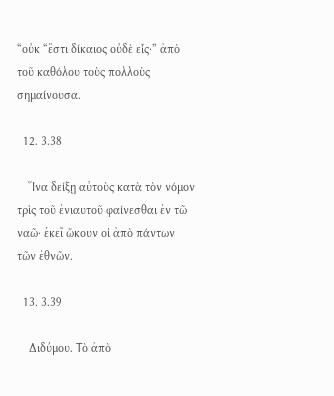“οὐκ “ἔστι δίκαιος οὐδὲ εἷς·” ἀπὸ τοῦ καθόλου τοὺς πολλοὺς σημαίνουσα.

  12. 3.38

    Ἵνα δείξῃ αὐτοὺς κατὰ τὸν νόμον τρὶς τοῦ ἐνιαυτοῦ φαίνεσθαι ἐν τῶ ναῶ· ἐκεῖ ὤκουν οἱ ἀπὸ πάντων τῶν ἐθνῶν.

  13. 3.39

    Διδύμου. Τὸ ἀπὸ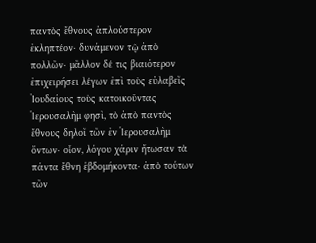παντὸς ἔθνους ἁπλούστερον ἐκληπτέον· δυνάμενον τῷ ἀπὸ πολλῶν· μᾶλλον δέ τις βιαιότερον ἐπιχειρήσει λέγων ἐπὶ τοὺς εὐλαβεῖς Ἰουδαίους τοὺς κατοικοῦντας Ἱερουσαλὴμ φησὶ, τὸ ἀπὸ παντὸς ἔθνους δηλοῖ τῶν ἐν Ἱερουσαλὴμ ὄντων· οἷον, λόγου χάριν ἤτωσαν τὰ πάντα ἔθνη ἑβδομήκοντα· ἀπὸ τούτων τῶν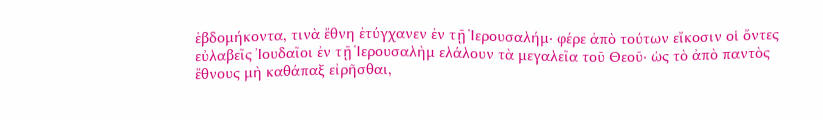ἑβδομήκοντα, τινὰ ἔθνη ἐτύγχανεν ἐν τῇ Ἱερουσαλήμ· φέρε ἀπὸ τούτων εἴκοσιν οἱ ὄντες εὐλαβεῖς Ἰουδαῖοι ἐν τῇ Ἱερουσαλὴμ ελάλουν τὰ μεγαλεῖα τοῦ Θεοῦ· ὡς τὸ ἀπὸ παντὸς ἔθνους μὴ καθάπαξ εἰρῆσθαι,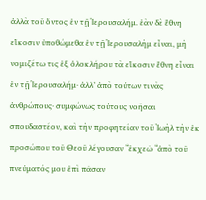ἀλλὰ τοῦ ὄντος ἐν τῇ Ἱερουσαλήμ. ἐὰν δὲ ἔθνη εἴκοσιν ὑποθώμεθα ἐν τῇ Ἱερουσαλὴμ εἶναι, μὴ νομιζέτω τις ἐξ ὁλοκλήρου τὰ εἴκοσιν ἔθνη εἶναι ἐν τῇ Ἱερουσαλήμ· ἀλλ’ ἀπὸ τούτων τινὰς ἀνθρώπους· συμφώνως τούτους νοῆσαι σπουδαστέον, καὶ τὴν προφητείαν τοῦ Ἰωὴλ τὴν ἐκ προσώπου τοῦ Θεοῦ λέγουσαν “ἐκχεῶ “ἀπὸ τοῦ πνεύματός μου ἐπὶ πᾶσαν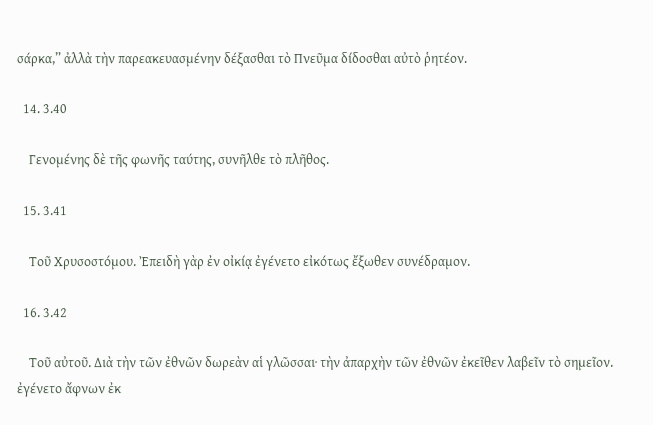σάρκα,” ἀλλὰ τὴν παρεακευασμένην δέξασθαι τὸ Πνεῦμα δίδοσθαι αὐτὸ ῥητέον.

  14. 3.40

    Γενομένης δὲ τῆς φωνῆς ταύτης, συνῆλθε τὸ πλῆθος.

  15. 3.41

    Τοῦ Χρυσοστόμου. Ἐπειδὴ γὰρ ἐν οἰκίᾳ ἐγένετο εἰκότως ἔξωθεν συνέδραμον.

  16. 3.42

    Τοῦ αὐτοῦ. Διὰ τὴν τῶν ἐθνῶν δωρεὰν αἱ γλῶσσαι· τὴν ἀπαρχὴν τῶν ἐθνῶν ἐκεῖθεν λαβεῖν τὸ σημεῖον. ἐγένετο ἄφνων ἐκ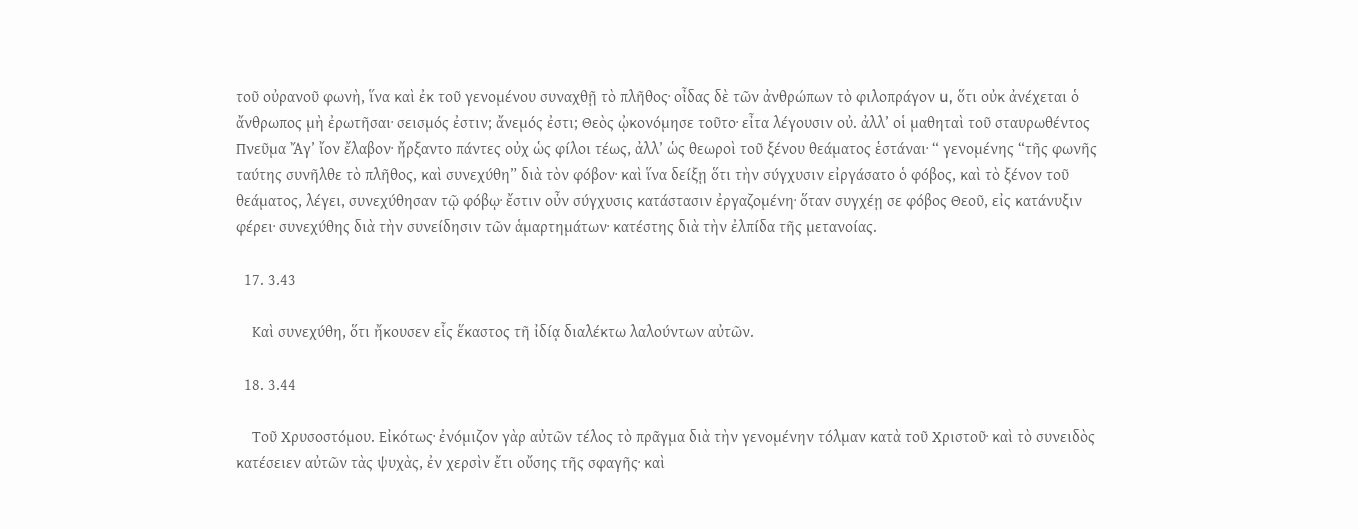τοῦ οὐρανοῦ φωνὴ, ἵνα καὶ ἐκ τοῦ γενομένου συναχθῇ τὸ πλῆθος· οἶδας δὲ τῶν ἀνθρώπων τὸ φιλοπράγον u, ὅτι οὐκ ἀνέχεται ὁ ἄνθρωπος μὴ ἐρωτῆσαι· σεισμός ἐστιν; ἄνεμός ἐστι; Θεὸς ᾠκονόμησε τοῦτο· εἶτα λέγουσιν οὐ. ἀλλ’ οἱ μαθηταὶ τοῦ σταυρωθέντος Πνεῦμα Ἄγ’ ἴον ἔλαβον· ἤρξαντο πάντες οὐχ ὡς φίλοι τέως, ἀλλ’ ὡς θεωροὶ τοῦ ξένου θεάματος ἑστάναι· “ γενομένης “τῆς φωνῆς ταύτης συνῆλθε τὸ πλῆθος, καὶ συνεχύθη” διὰ τὸν φόβον· καὶ ἵνα δείξῃ ὅτι τὴν σύγχυσιν εἰργάσατο ὁ φόβος, καὶ τὸ ξένον τοῦ θεάματος, λέγει, συνεχύθησαν τῷ φόβῳ· ἔστιν οὖν σύγχυσις κατάστασιν ἐργαζομένη· ὅταν συγχέῃ σε φόβος Θεοῦ, εἰς κατάνυξιν φέρει· συνεχύθης διὰ τὴν συνείδησιν τῶν ἁμαρτημάτων· κατέστης διὰ τὴν ἐλπίδα τῆς μετανοίας.

  17. 3.43

    Καὶ συνεχύθη, ὅτι ἤκουσεν εἷς ἕκαστος τῆ ἰδίᾳ διαλέκτω λαλούντων αὐτῶν.

  18. 3.44

    Τοῦ Χρυσοστόμου. Εἰκότως· ἐνόμιζον γὰρ αὐτῶν τέλος τὸ πρᾶγμα διὰ τὴν γενομένην τόλμαν κατὰ τοῦ Χριστοῦ· καὶ τὸ συνειδὸς κατέσειεν αὐτῶν τὰς ψυχὰς, ἐν χερσὶν ἔτι οὔσης τῆς σφαγῆς· καὶ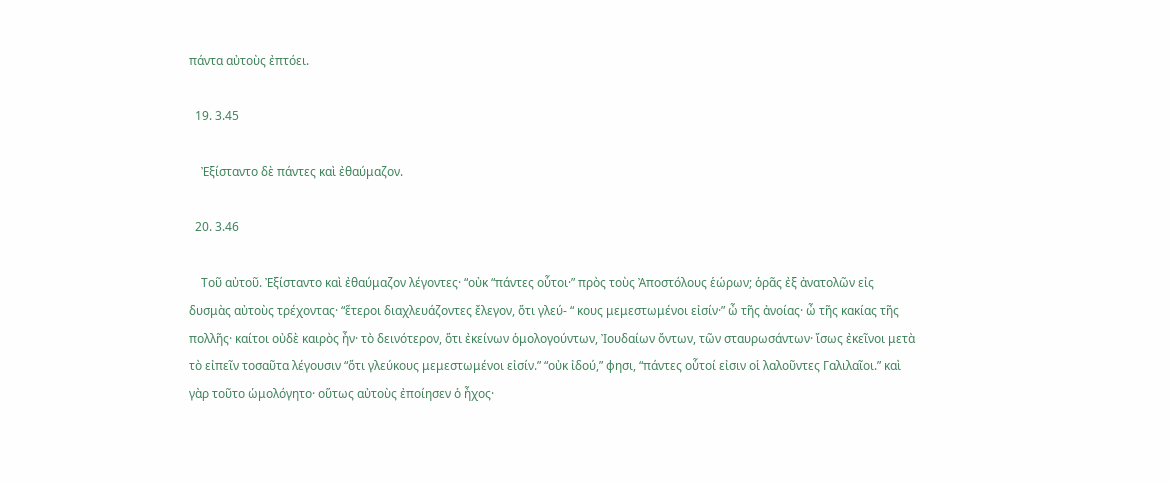πάντα αὐτοὺς ἐπτόει.

  19. 3.45

    Ἐξίσταντο δὲ πάντες καὶ ἐθαύμαζον.

  20. 3.46

    Τοῦ αὐτοῦ. Ἐξίσταντο καὶ ἐθαύμαζον λέγοντες· “οὐκ “πάντες οὗτοι·” πρὸς τοὺς Ἀποστόλους ἑώρων; ὁρᾶς ἐξ ἀνατολῶν εἰς δυσμὰς αὐτοὺς τρέχοντας· “ἕτεροι διαχλευάζοντες ἔλεγον, ὅτι γλεύ- “ κους μεμεστωμένοι εἰσίν·” ὦ τῆς ἀνοίας· ὦ τῆς κακίας τῆς πολλῆς· καίτοι οὐδὲ καιρὸς ἦν· τὸ δεινότερον, ὅτι ἐκείνων ὁμολογούντων, Ἰουδαίων ὄντων, τῶν σταυρωσάντων· ἴσως ἐκεῖνοι μετὰ τὸ εἰπεῖν τοσαῦτα λέγουσιν “ὅτι γλεύκους μεμεστωμένοι εἰσίν.” “οὐκ ἰδού,” φησι, “πάντες οὗτοί εἰσιν οἱ λαλοῦντες Γαλιλαῖοι.” καὶ γὰρ τοῦτο ὡμολόγητο· οὕτως αὐτοὺς ἐποίησεν ὁ ἦχος·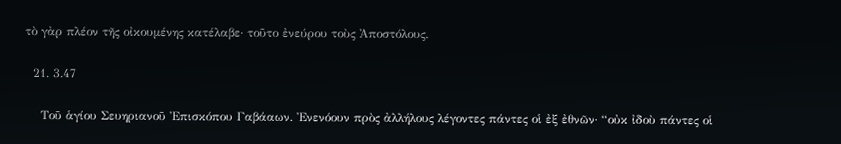τὸ γὰρ πλέον τῆς οἰκουμένης κατέλαβε· τοῦτο ἐνεύρου τοὺς Ἀποστόλους.

  21. 3.47

    Τοῦ ἁγίου Σευηριανοῦ Ἐπισκόπου Γαβάαων. Ἐνενόουν πρὸς ἀλλήλους λέγοντες πάντες οἱ ἐξ ἐθνῶν· “οὐκ ἰδοὺ πάντες οἱ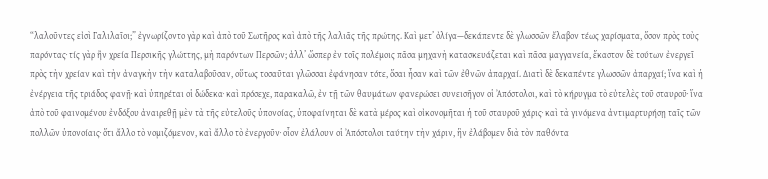“λαλοῦντες εἰσὶ Γαλιλαῖοι;” ἐγνωρίζοντο γὰρ καὶ ἀπὸ τοῦ Σωτῆρος καὶ ἀπὸ τῆς λαλιᾶς τῆς πρώτης. Καὶ μετ’ ὀλίγα—δεκάπεντε δὲ γλωσσῶν ἔλαβον τέως χαρίσματα, ὅσον πρὸς τοὺς παρόντας· τίς γὰρ ἢν χρεία Περσικῆς γλώττης, μὴ παρόντων Περσῶν; ἀλλ’ ὥσπερ ἐν τοῖς πολέμοις πᾶσα μηχανὴ κατασκευάζεται καὶ πᾶσα μαγγανεία, ἕκαστον δὲ τούτων ἐνεργεῖ πρὸς τὴν χρείαν καὶ τὴν ἀναγκὴν τὴν καταλαβοῦσαν, οὕτως τοσαῦται γλῶσσαι ἐφάνησαν τότε, ὅσαι ἦσαν καὶ τῶν ἐθνῶν ἀπαρχαί. Διατὶ δὲ δεκαπέντε γλωσσῶν ἀπαρχαί; ἵνα καὶ ἡ ἐνέργεια τῆς τριάδος φανῇ· καὶ ὑπηρέται οἱ δώδεκα· καὶ πρόσεχε, παρακαλῶ, ἐν τῇ τῶν θαυμάτων φανερώσει συνεισῆγον οἱ Ἀπόστολοι, καὶ τὸ κήρυγμα τὸ εὐτελὲς τοῦ σταυροῦ· ἵνα ἀπὸ τοῦ φαινομένου ἐνδόξου ἀναιρεθῇ μὲν τὰ τῆς εὐτελοῦς ὑπονοίας, ὑποφαίνηται δὲ κατὰ μέρος καὶ οἰκονομῆται ἡ τοῦ σταυροῦ χάρις· καὶ τὰ γινόμενα ἀντιμαρτυρήσῃ ταῖς τῶν πολλῶν ὑπονοίαις· ὅτι ἄλλο τὸ νομιζόμενον, καὶ ἄλλο τὸ ἐνεργοῦν· οἷον ἐλάλουν οἱ Ἀπόστολοι ταύτην τὴν χάριν, ἣν ἐλάβομεν διὰ τὸν παθόντα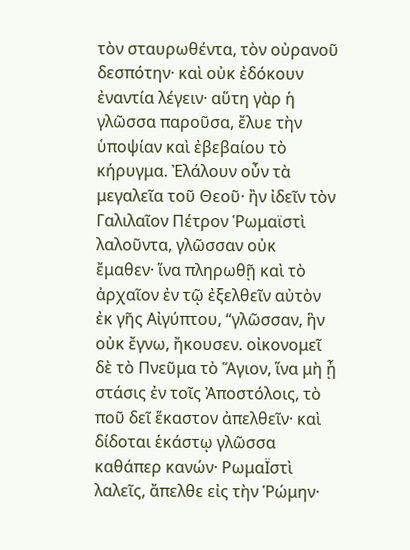τὸν σταυρωθέντα, τὸν οὐρανοῦ δεσπότην· καὶ οὐκ ἐδόκουν ἐναντία λέγειν· αὕτη γὰρ ἡ γλῶσσα παροῦσα, ἔλυε τὴν ὑποψίαν καὶ ἐβεβαίου τὸ κήρυγμα. Ἐλάλουν οὖν τὰ μεγαλεῖα τοῦ Θεοῦ· ἢν ἰδεῖν τὸν Γαλιλαῖον Πέτρον Ῥωμαϊστὶ λαλοῦντα, γλῶσσαν οὐκ ἔμαθεν· ἵνα πληρωθῇ καὶ τὸ ἀρχαῖον ἐν τῷ ἐξελθεῖν αὐτὸν ἐκ γῆς Αἰγύπτου, “γλῶσσαν, ἣν οὐκ ἔγνω, ἤκουσεν. οἰκονομεῖ δὲ τὸ Πνεῦμα τὸ Ἅγιον, ἵνα μὴ ᾖ στάσις ἐν τοῖς Ἀποστόλοις, τὸ ποῦ δεῖ ἕκαστον ἀπελθεῖν· καὶ δίδοται ἑκάστῳ γλῶσσα καθάπερ κανών· ΡωμαΪστὶ λαλεῖς, ἄπελθε εἰς τὴν Ῥώμην·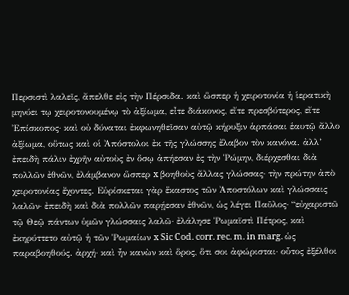Περσιστὶ λαλεῖς, ἄπελθε εἰς τὴν Πέρσιδα. καὶ ὥσπερ ἡ χειροτονία ἡ ἱερατικὴ μηνύει τῳ χειροτονουμένῳ τὸ ἀξίωμα, εἶτε διάκονος, εἴτε πρεσβύτερος, εἴτε Ἐπίσκοπος· καὶ οὐ δύναται ἐκφωνηθεῖσαν αὐτῷ κήρυξιν ἁρπάσαι ἑαυτῷ ἄλλο ἀξίωμα, οὕτως καὶ οἱ Ἀπόστολοι ἐκ τῆς γλώσσης ἔλαβον τὸν κανόνα. ἀλλ’ ἐπειδὴ πάλιν ἐχρῆν αὐτοὺς ἐν ὅσῳ ἀπήεσαν ἐς τὴν Ῥώμην, διέρχεσθαι διὰ πολλῶν ἐθνῶν, ἐλάμβανον ὥσπερ x βοηθοὺς ἄλλας γλώσσας· τὴν πρώτην ἀπὸ χειροτονίας ἔχοντες. Εὑρίσκεται γὰρ ἕκαστος τῶν Ἀποστόλων καὶ γλώσσαις λαλῶν· ἐπειδὴ καὶ διὰ πολλῶν παρῄεσαν ἐθνῶν, ὡς λέγει Παῦλος· “εὐχαριστῶ τῷ Θεῷ πάντων ὑμῶν γλώσσαις λαλῶ· ἐλάλησε Ῥωμαϊστὶ Πέτρος, καὶ ἐκηρύττετο αὐτῷ ἡ τῶν Ῥωμαίων x Sic Cod. corr. rec. m. in marg. ὡς παραβοηθούς. ἀρχή· καὶ ἦν κανὼν καὶ ὅρος, ὅτι σοι ἀφώρισται· οὗτος ἐξέλθοι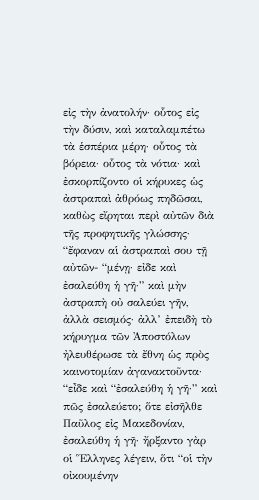εἰς τὴν ἀνατολήν· οὗτος εἰς τὴν δύσιν, καὶ καταλαμπέτω τὰ ἑσπέρια μέρη· οὗτος τὰ βόρεια· οὗτος τὰ νότια· καὶ ἐσκορπίζοντο οἱ κήρυκες ὡς ἀστραπαὶ ἀθρόως πηδῶσαι, καθὼς εἴρηται περὶ αὐτῶν διὰ τῆς προφητικῆς γλώσσης· “ἔφαναν αἱ ἀστραπαὶ σου τῇ αὐτῶν- “μένῃ· εἰδε καὶ ἐσαλεύθη ἡ γῆ·” καὶ μὴν ἀστραπὴ οὐ σαλεύει γῆν, ἀλλὰ σεισμός· ἀλλ’ ἐπειδὴ τὸ κήρυγμα τῶν Ἀποστόλων ἠλευθέρωσε τὰ ἔθνη ὡς πρὸς καινοτομίαν ἀγανακτοῦντα· “εἶδε καὶ “ἐσαλεύθη ἡ γῆ·” καὶ πῶς ἐσαλεύετο; ὅτε εἰσῆλθε Παῦλος εἰς Μακεδονίαν, ἐσαλεύθη ἡ γῆ· ἤρξαντο γὰρ οἱ Ἕλληνες λέγειν, ὅτι “οἱ τὴν οἰκουμένην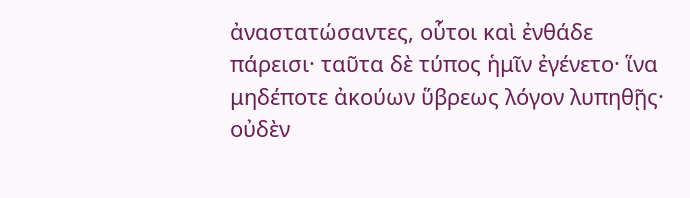ἀναστατώσαντες, οὗτοι καὶ ἐνθάδε πάρεισι· ταῦτα δὲ τύπος ἡμῖν ἐγένετο· ἵνα μηδέποτε ἀκούων ὕβρεως λόγον λυπηθῇς· οὐδὲν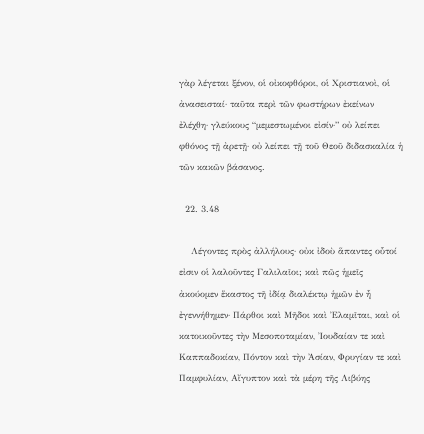γὰρ λέγεται ξένον, οἱ οἰκοφθόροι, οἱ Χριστιανοὶ, οἱ ἀνασεισταί· ταῦτα περὶ τῶν φωστήρων ἐκείνων ἐλέχθη· γλεύκους “μεμεστωμένοι εἰσίν·” οὐ λείπει φθόνος τῇ ἀρετῇ· οὐ λείπει τῇ τοῦ Θεοῦ διδασκαλία ἡ τῶν κακῶν βάσανος.

  22. 3.48

    Λέγοντες πρὸς ἀλλήλους· οὐκ ἰδοὺ ἅπαντες οὗτοί εἰσιν οἱ λαλοῦντες Γαλιλαῖοι; καὶ πῶς ἡμεῖς ἀκούομεν ἕκαστος τῆ ἰδίᾳ διαλέκτῳ ἡμῶν ἐν ἧ ἐγεννήθημεν· Πάρθοι καὶ Μῆδοι καὶ Ἐλαμῖται, καὶ οἱ κατοικοῦντες τὴν Μεσοποταμίαν, Ἰουδαίαν τε καὶ Καππαδοκίαν, Πόντον καὶ τὴν Ἀσίαν, Φρυγίαν τε καὶ Παμφυλίαν, Αἴγυπτον καὶ τὰ μέρη τῆς Λιβύης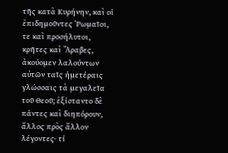τῆς κατὰ Κυρήνην, καὶ οἱ ἐπιδημοῦντες Ῥωμαῖοι, τε καὶ προσήλυτοι, κρῆτες καὶ Ἄραβες, ἀκούομεν λαλούντων αὐτῶν ταῖς ἡμετέραις γλώσσαις τὰ μεγαλεῖα τοῦ Θεοῦ; ἐξίσταντο δὲ πάντες καὶ διηπόρουν, ἄλλος πρὸς ἄλλον λέγοντες· τί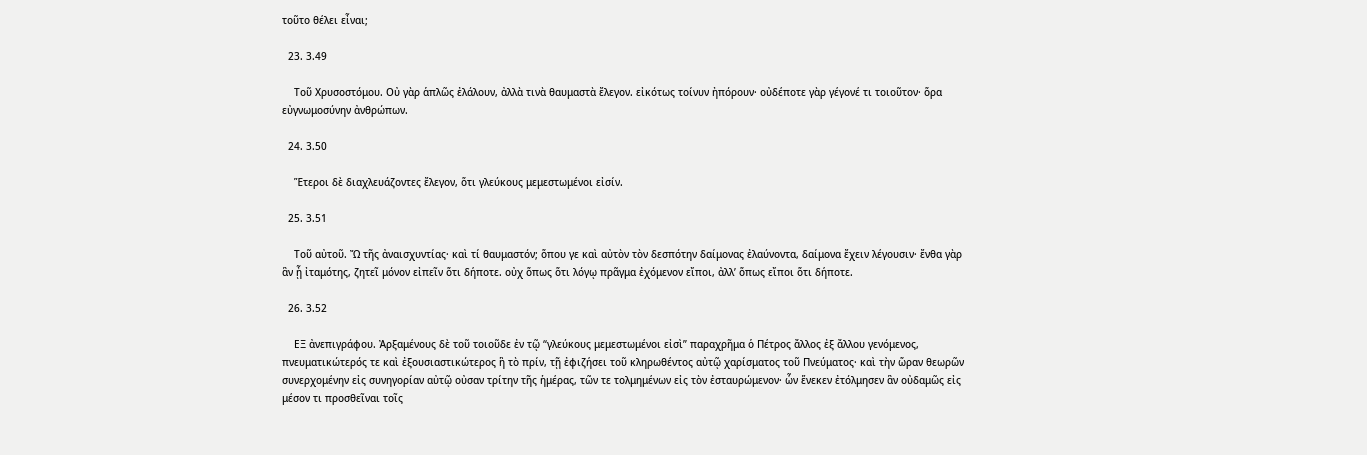τοῦτο θέλει εἶναι;

  23. 3.49

    Τοῦ Χρυσοστόμου. Οὐ γὰρ ἁπλῶς ἐλάλουν, ἀλλὰ τινὰ θαυμαστὰ ἔλεγον. εἰκότως τοίνυν ἠπόρουν· οὐδέποτε γὰρ γέγονέ τι τοιοῦτον· ὅρα εὐγνωμοσύνην ἀνθρώπων.

  24. 3.50

    Ἕτεροι δὲ διαχλευάζοντες ἔλεγον, ὅτι γλεύκους μεμεστωμένοι εἰσίν.

  25. 3.51

    Τοῦ αὐτοῦ. Ὤ τῆς ἀναισχυντίας· καὶ τί θαυμαστόν; ὅπου γε καὶ αὐτὸν τὸν δεσπότην δαίμονας ἐλαύνοντα, δαίμονα ἔχειν λέγουσιν· ἔνθα γὰρ ἃν ᾖ ἰταμότης, ζητεῖ μόνον εἰπεῖν ὅτι δήποτε. οὐχ ὅπως ὅτι λόγῳ πρᾶγμα ἐχόμενον εἴποι, ἀλλ’ ὅπως εἴποι ὅτι δήποτε.

  26. 3.52

    ΕΞ ἀνεπιγράφου. Ἀρξαμένους δὲ τοῦ τοιοῦδε ἐν τῷ “γλεύκους μεμεστωμένοι εἰσὶ” παραχρῆμα ὁ Πέτρος ἄλλος ἐξ ἄλλου γενόμενος, πνευματικώτερός τε καὶ ἐξουσιαστικώτερος ἣ τὸ πρίν, τῇ ἐφιζήσει τοῦ κληρωθέντος αὐτῷ χαρίσματος τοῦ Πνεύματος· καὶ τὴν ὥραν θεωρῶν συνερχομένην εἰς συνηγορίαν αὐτῷ οὐσαν τρίτην τῆς ἡμέρας, τῶν τε τολμημένων εἰς τὸν ἐσταυρώμενον· ὧν ἕνεκεν ἐτόλμησεν ἃν οὐδαμῶς εἰς μέσον τι προσθεῖναι τοῖς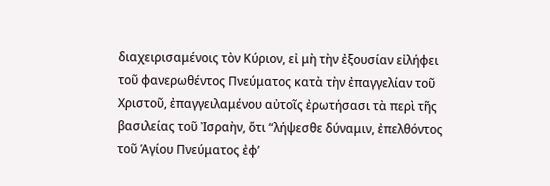διαχειρισαμένοις τὸν Κύριον, εἰ μὴ τὴν ἐξουσίαν εἰλήφει τοῦ φανερωθέντος Πνεύματος κατὰ τὴν ἐπαγγελίαν τοῦ Χριστοῦ, ἐπαγγειλαμένου αὐτοῖς ἐρωτήσασι τὰ περὶ τῆς βασιλείας τοῦ Ἰσραὴν, ὅτι “λήψεσθε δύναμιν, ἐπελθόντος τοῦ Ἁγίου Πνεύματος ἐφ’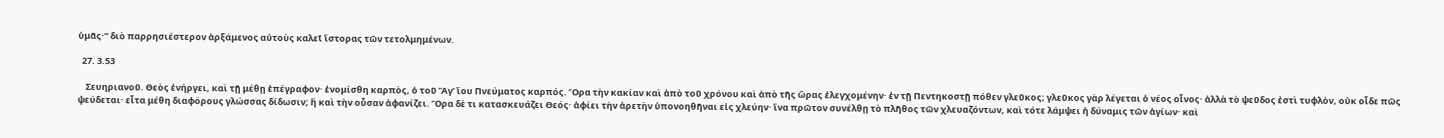ὑμᾶς·” διὸ παρρησιέστερον ἀρξάμενος αὐτοὺς καλεῖ ἵστορας τῶν τετολμημένων.

  27. 3.53

    Σευηριανοῦ. Θεὸς ἐνήργει, καὶ τῇ μέθῃ ἐπέγραφον· ἐνομίσθη καρπὸς, ὁ τοῦ Ἄγ’ ἴου Πνεύματος καρπός. Ὄρα τὴν κακίαν καὶ ἀπὸ τοῦ χρόνου καὶ ἀπὸ τῆς ὥρας ἐλεγχομένην· ἐν τῇ Πεντηκοστῇ πόθεν γλεῦκος; γλεῦκος γὰρ λέγεται ὁ νέος οἶνος· ἀλλὰ τὸ ψεῦδος ἐστὶ τυφλὸν, οὐκ οἶδε πῶς ψεύδεται· εἶτα μέθη διαφόρους γλώσσας δίδωσιν; ἣ καὶ τὴν οὖσαν ἀφανίζει. Ὅρα δὲ τι κατασκευάζει Θεός· ἀφίει τὴν ἀρετὴν ὑπονοηθῆναι εἰς χλεύην· ἵνα πρῶτον συνέλθῃ τὸ πλῆθος τῶν χλευαζόντων, καὶ τότε λάμψει ἡ δύναμις τῶν ἁγίων· καὶ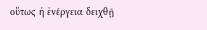οὕτως ἡ ἐνέργεια δειχθῇ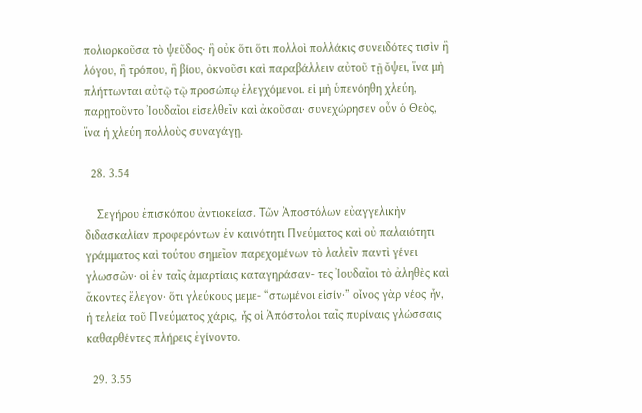πολιορκοῦσα τὸ ψεῦδος· ἣ οὐκ ὅτι ὅτι πολλοὶ πολλάκις συνειδότες τισὶν ἣ λόγου, ἣ τρόπου, ἣ βίου, ὀκνοῦσι καὶ παραβάλλειν αὐτοῦ τῇ ὄψει, ἵνα μὴ πλήττωνται αὐτῷ τῷ προσώπῳ ἐλεγχόμενοι. εἰ μὴ ὑπενόηθη χλεύη, παρῃτοῦντο Ἰουδαῖοι εἰσελθεῖν καὶ ἀκοῦσαι· συνεχώρησεν οὖν ὁ Θεὸς, ἵνα ἡ χλεύη πολλοὺς συναγάγῃ.

  28. 3.54

    Σεγήρου ἐπισκόπου ἀντιοκείασ. Τῶν Ἀποστόλων εὐαγγελικὴν διδασκαλίαν προφερόντων ἐν καινότητι Πνεύματος καὶ οὐ παλαιότητι γράμματος καὶ τούτου σημεῖον παρεχομένων τὸ λαλεῖν παντὶ γένει γλωσσῶν· οἱ ἐν ταῖς ἁμαρτίαις καταγηράσαν- τες Ἰουδαῖοι τὸ ἀληθὲς καὶ ἄκοντες ἔλεγον· ὅτι γλεύκους μεμε- “στωμένοι εἰσίν·” οἶνος γὰρ νέος ἦν, ἡ τελεία τοῦ Πνεύματος χάρις, ἧς οἱ Ἀπόστολοι ταῖς πυρίναις γλώσσαις καθαρθέντες πλήρεις ἐγίνοντο.

  29. 3.55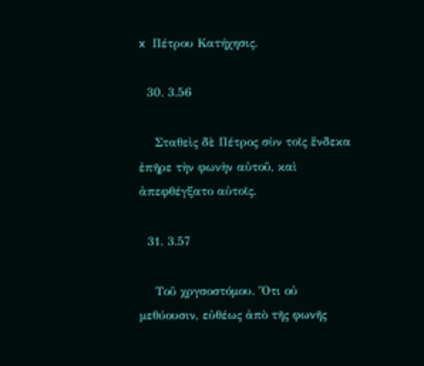x Πέτρου Κατήχησις.

  30. 3.56

    Σταθεὶς δὲ Πέτρος σὺν τοῖς ἕνδεκα ἐπῆρε τὴν φωνὴν αὐτοῦ, καὶ ἀπεφθέγξατο αὐτοῖς.

  31. 3.57

    Τοῦ χργσοστόμου. Ὅτι οὐ μεθύουσιν, εὐθέως ἀπὸ τῆς φωνῆς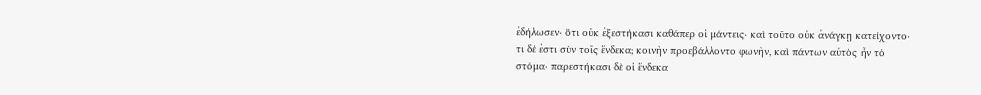ἐδήλωσεν· ὅτι οὐκ ἐξεστήκασι καθάπερ οἱ μάντεις· καὶ τοῦτο οὐκ ἀνάγκῃ κατείχοντο· τι δέ ἐστι σὺν τοῖς ἕνδεκα; κοινὴν προεβάλλοντο φωνὴν, καὶ πάντων αὐτὸς ἦν τὸ στόμα· παρεστήκασι δὲ οἱ ἕνδεκα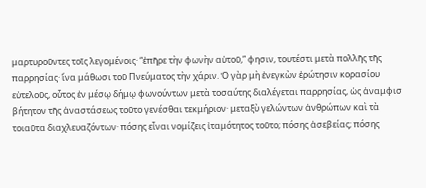μαρτυροῦντες τοῖς λεγομένοις· “ἐπῆρε τὴν φωνὴν αὐτοῦ,” φησιν, τουτέστι μετὰ πολλῆς τῆς παρρησίας· ἵνα μάθωσι τοῦ Πνεύματος τὴν χάριν. Ὁ γὰρ μὴ ἐνεγκὼν ἐρώτησιν κορασίου εὐτελοῦς, οὗτος ἐν μέσῳ δήμῳ φωνούντων μετὰ τοσαύτης διαλέγεται παρρησίας, ὡς ἀναμφισ βήτητον τῆς ἀναστάσεως τοῦτο γενέσθαι τεκμήριον· μεταξὺ γελώντων ἀνθρώπων καὶ τὰ τοιαῦτα διαχλευαζόντων· πόσης εἶναι νομίζεις ἰταμότητος τοῦτο; πόσης ἀσεβείας; πόσης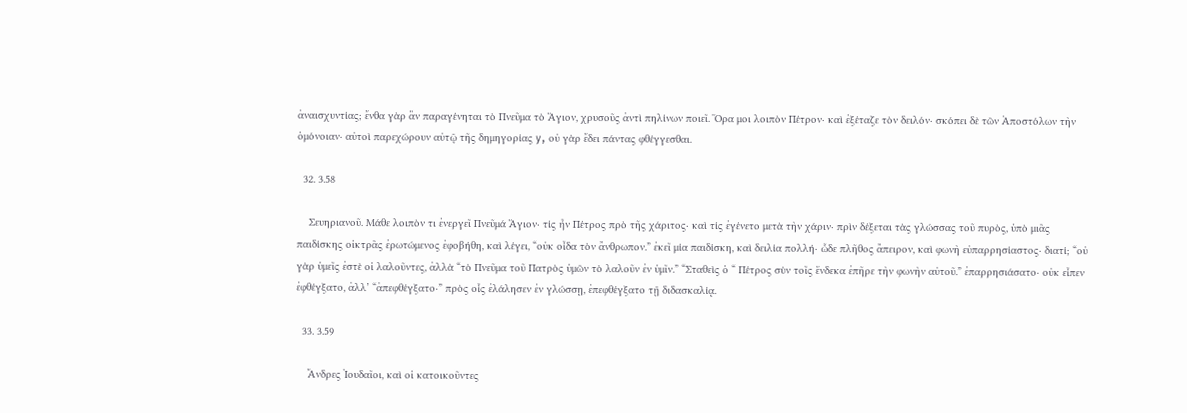ἀναισχυντίας; ἔνθα γὰρ ἃν παραγένηται τὸ Πνεῦμα τὸ Ἅγιον, χρυσοῦς ἀντὶ πηλίνων ποιεῖ. Ὅρα μοι λοιπὸν Πέτρον· καὶ ἐξέταζε τὸν δειλόν· σκόπει δὲ τῶν Ἀποστόλων τὴν ὁμόνοιαν· αὐτοὶ παρεχώρουν αὐτῷ τῆς δημηγορίας y, οὐ γὰρ ἔδει πάντας φθέγγεσθαι.

  32. 3.58

    Σευηριανοῦ. Μάθε λοιπὸν τι ἐνεργεῖ Πνεῦμά Ἅγιον· τίς ἦν Πέτρος πρὸ τῆς χάριτος· καὶ τίς ἐγένετο μετὰ τὴν χάριν· πρὶν δέξεται τὰς γλώσσας τοῦ πυρὸς, ὑπὸ μιᾶς παιδίσκης οἰκτρᾶς ἐρωτώμενος ἐφοβήθη, καὶ λέγει, “οὐκ οἶδα τὸν ἄνθρωπον.” ἐκεῖ μία παιδίσκη, καὶ δειλία πολλή· ὧδε πλῆθος ἄπειρον, καὶ φωνὴ εὐπαρρησίαστος· διατί; “οὐ γὰρ ὑμεῖς ἐστὲ οἱ λαλοῦντες, ἀλλὰ “τὸ Πνεῦμα τοῦ Πατρὸς ὑμῶν τὸ λαλοῦν ἐν ὑμῖν.” “Σταθεὶς ὁ “ Πέτρος σὺν τοῖς ἕνδεκα ἐπῆρε τὴν φωνὴν αὐτοῦ.” ἐπαρρησιάσατο· οὐκ εἶπεν ἐφθέγξατο, ἀλλ’ “ἀπεφθέγξατο·” πρὸς οἷς ἐλάλησεν ἐν γλώσσῃ, ἐπεφθέγξατο τῇ διδασκαλίᾳ.

  33. 3.59

    Ἄνδρες Ἰουδαῖοι, καὶ οἱ κατοικοῦντες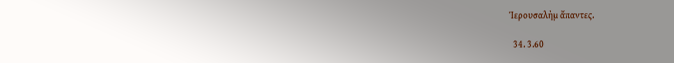Ἱερουσαλὴμ ἄπαντες.

  34. 3.60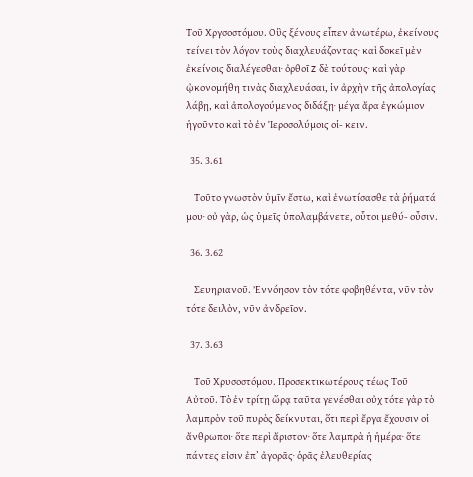Τοῦ Χργσοστόμου. Οὓς ξένους εἶπεν ἀνωτέρω, ἐκείνους τείνει τὸν λόγον τοὺς διαχλευάζοντας· καὶ δοκεῖ μὲν ἐκείνοις διαλέγεσθαι· ὀρθοῖ z δὲ τούτους· καὶ γὰρ ᾠκονομήθη τινὰς διαχλευάσαι, ἱν ἀρχὴν τῆς ἀπολογίας λάβῃ, καὶ ἀπολογούμενος διδάξῃ· μέγα ἄρα ἐγκώμιον ἡγοῦντο καὶ τὸ ἐν Ἱεροσολύμοις οἱ- κειν.

  35. 3.61

    Τοῦτο γνωστὸν ὑμῖν ἔστω, καὶ ἐνωτίσασθε τὰ ῥήματά μου· οὐ γὰρ, ὡς ὑμεῖς ὑπολαμβάνετε, οὗτοι μεθύ- οὖσιν.

  36. 3.62

    Σευηριανοῦ. Ἐννόησον τὸν τότε φοβηθέντα, νῦν τὸν τότε δειλὸν, νῦν ἀνδρεῖον.

  37. 3.63

    Τοῦ Χρυσοστόμου. Προσεκτικωτέρους τέως Τοῦ Αὐτοῦ. Τὸ ἐν τρίτῃ ὥρᾳ ταῦτα γενέσθαι οὐχ τότε γὰρ τὸ λαμπρὸν τοῦ πυρὸς δείκνυται, ὅτι περὶ ἔργα ἔχουσιν οἱ ἄνθρωποι· ὅτε περὶ ἄριστον· ὅτε λαμπρὰ ἡ ἡμέρα· ὅτε πάντες εἰσιν ἐπ’ ἀγορᾶς· ὁρᾶς ἐλευθερίας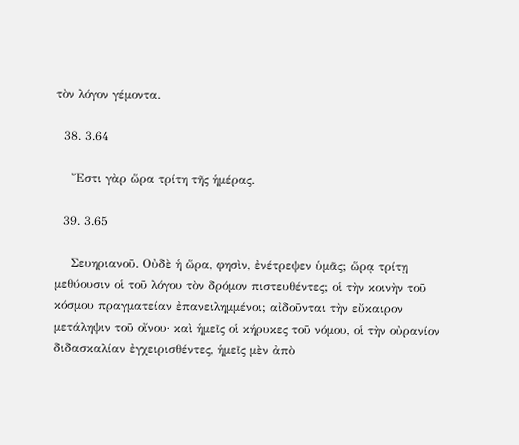τὸν λόγον γέμοντα.

  38. 3.64

    Ἔστι γὰρ ὥρα τρίτη τῆς ἡμέρας.

  39. 3.65

    Σευηριανοῦ. Οὐδὲ ἡ ὥρα, φησὶν, ἐνέτρεψεν ὑμᾶς; ὥρᾳ τρίτῃ μεθύουσιν οἱ τοῦ λόγου τὸν δρόμον πιστευθέντες; οἱ τὴν κοινὴν τοῦ κόσμου πραγματείαν ἐπανειλημμένοι; αἰδοῦνται τὴν εὔκαιρον μετάληψιν τοῦ οἴνου· καὶ ἡμεῖς οἱ κήρυκες τοῦ νόμου, οἱ τὴν οὐρανίον διδασκαλίαν ἐγχειρισθέντες, ἡμεῖς μὲν ἀπὸ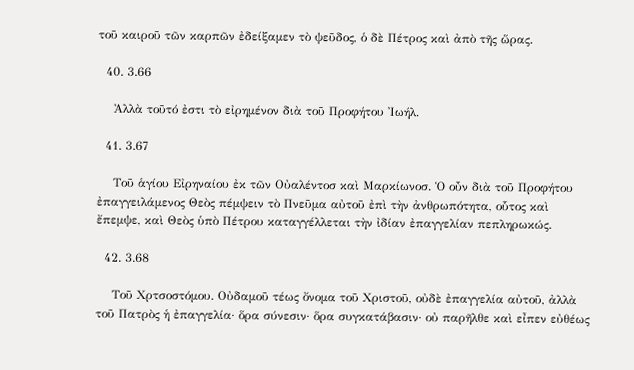τοῦ καιροῦ τῶν καρπῶν ἐδείξαμεν τὸ ψεῦδος, ὁ δὲ Πέτρος καὶ ἀπὸ τῆς ὥρας.

  40. 3.66

    Ἀλλὰ τοῦτό ἐστι τὸ εἰρημένον διὰ τοῦ Προφήτου Ἰωήλ.

  41. 3.67

    Τοῦ ἁγίου Εἰρηναίου ἐκ τῶν Οὐαλέντοσ καὶ Μαρκίωνοσ. Ὁ οὖν διὰ τοῦ Προφήτου ἐπαγγειλάμενος Θεὸς πέμψειν τὸ Πνεῦμα αὐτοῦ ἐπὶ τὴν ἀνθρωπότητα, οὗτος καὶ ἔπεμψε, καὶ Θεὸς ὑπὸ Πέτρου καταγγέλλεται τὴν ἰδίαν ἐπαγγελίαν πεπληρωκώς.

  42. 3.68

    Τοῦ Χρτσοστόμου. Οὐδαμοῦ τέως ὄνομα τοῦ Χριστοῦ, οὐδὲ ἐπαγγελία αὐτοῦ, ἀλλὰ τοῦ Πατρὸς ἡ ἐπαγγελία· ὅρα σύνεσιν· ὅρα συγκατάβασιν· οὐ παρῆλθε καὶ εἶπεν εὐθέως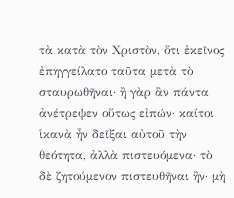τὰ κατὰ τὸν Χριστὸν, ὅτι ἐκεῖνος ἐπηγγείλατο ταῦτα μετὰ τὸ σταυρωθῆναι· ἢ γὰρ ἂν πάντα ἀνέτρεψεν οὕτως εἰπών· καίτοι ἱκανὰ ἦν δεῖξαι αὐτοῦ τὴν θεότητα, ἀλλὰ πιστευόμενα· τὸ δὲ ζητούμενον πιστευθῆναι ἢν· μὴ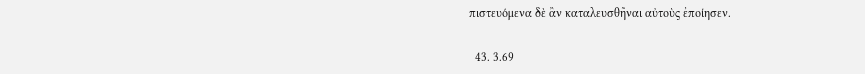πιστευόμενα δὲ ἂν καταλευσθῆναι αὐτοὺς ἐποίησεν.

  43. 3.69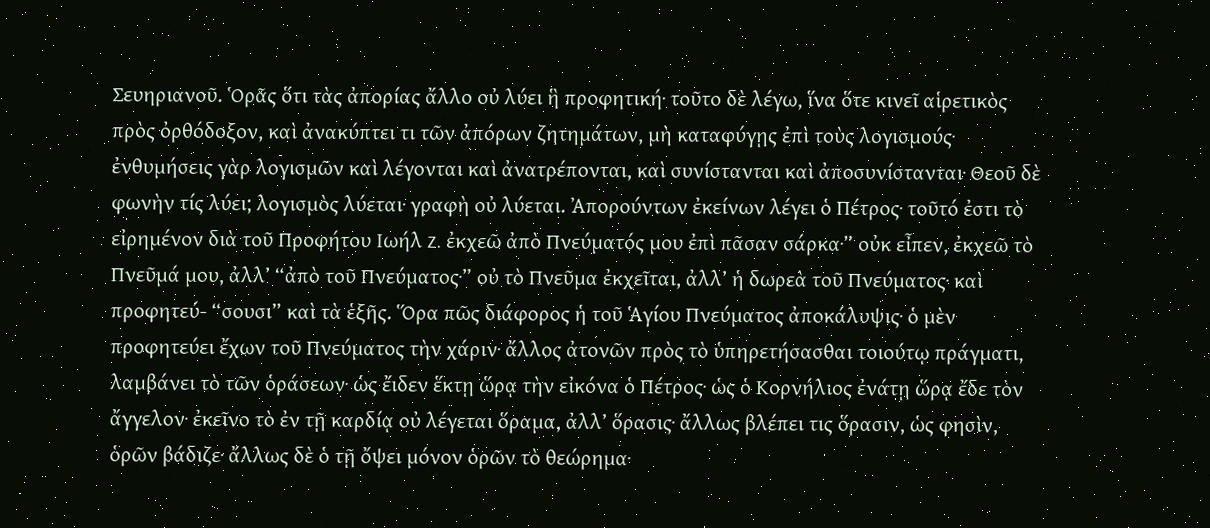Σευηριανοῦ. Ὁρᾶς ὅτι τὰς ἀπορίας ἄλλο οὐ λύει ἣ προφητική· τοῦτο δὲ λέγω, ἵνα ὅτε κινεῖ αἱρετικὸς πρὸς ὀρθόδοξον, καὶ ἀνακύπτει τι τῶν ἀπόρων ζητημάτων, μὴ καταφύγῃς ἐπὶ τοὺς λογισμούς· ἐνθυμήσεις γὰρ λογισμῶν καὶ λέγονται καὶ ἀνατρέπονται, καὶ συνίστανται καὶ ἀποσυνίστανται· Θεοῦ δὲ φωνὴν τίς λύει; λογισμὸς λύεται· γραφὴ οὐ λύεται. Ἀπορούντων ἐκείνων λέγει ὁ Πέτρος· τοῦτό ἐστι τὸ εἰρημένον διὰ τοῦ Προφήτου Ιωήλ z. ἐκχεῶ ἀπὸ Πνεύματός μου ἐπὶ πᾶσαν σάρκα·” οὐκ εἶπεν, ἐκχεῶ τὸ Πνεῦμά μου, ἀλλ’ “ἀπὸ τοῦ Πνεύματος·” οὐ τὸ Πνεῦμα ἐκχεῖται, ἀλλ’ ἡ δωρεὰ τοῦ Πνεύματος· καὶ προφητεύ- “σουσι” καὶ τὰ ἑξῆς. Ὅρα πῶς διάφορος ἡ τοῦ Ἁγίου Πνεύματος ἀποκάλυψις· ὁ μὲν προφητεύει ἔχων τοῦ Πνεύματος τὴν χάριν· ἄλλος ἀτονῶν πρὸς τὸ ὑπηρετήσασθαι τοιούτῳ πράγματι, λαμβάνει τὸ τῶν ὁράσεων· ὡς ἔιδεν ἕκτῃ ὥρᾳ τὴν εἰκόνα ὁ Πέτρος· ὡς ὁ Κορνήλιος ἐνάτῃ ὥρᾳ ἔδε τὸν ἄγγελον· ἐκεῖνο τὸ ἐν τῇ καρδίᾳ οὐ λέγεται ὅραμα, ἀλλ’ ὅρασις· ἄλλως βλέπει τις ὅρασιν, ὡς φησὶν, ὁρῶν βάδιζε· ἄλλως δὲ ὁ τῇ ὄψει μόνον ὁρῶν τὸ θεώρημα·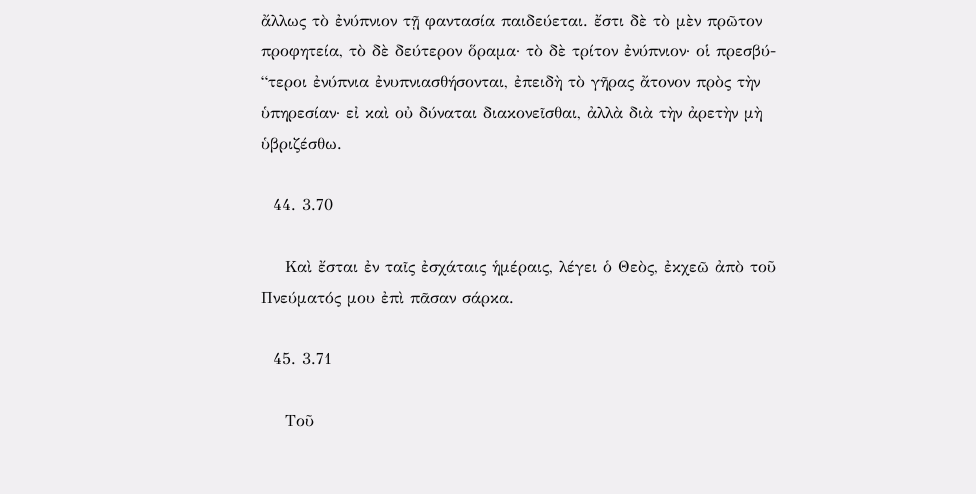ἄλλως τὸ ἐνύπνιον τῇ φαντασία παιδεύεται. ἔστι δὲ τὸ μὲν πρῶτον προφητεία, τὸ δὲ δεύτερον ὅραμα· τὸ δὲ τρίτον ἐνύπνιον· οἱ πρεσβύ- “τεροι ἐνύπνια ἐνυπνιασθήσονται, ἐπειδὴ τὸ γῆρας ἄτονον πρὸς τὴν ὑπηρεσίαν· εἰ καὶ οὐ δύναται διακονεῖσθαι, ἀλλὰ διὰ τὴν ἀρετὴν μὴ ὑβριζέσθω.

  44. 3.70

    Καὶ ἔσται ἐν ταῖς ἐσχάταις ἡμέραις, λέγει ὁ Θεὸς, ἐκχεῶ ἀπὸ τοῦ Πνεύματός μου ἐπὶ πᾶσαν σάρκα.

  45. 3.71

    Τοῦ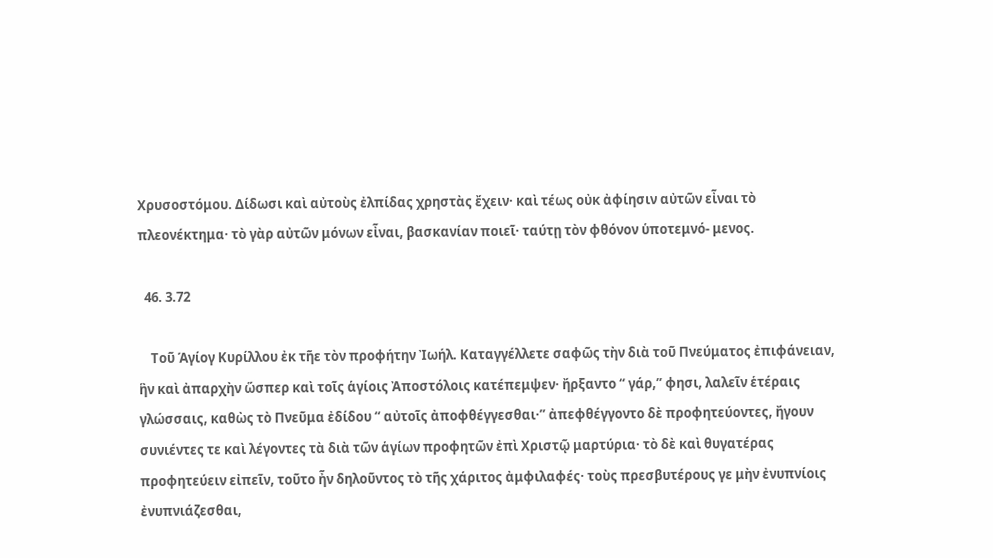Χρυσοστόμου. Δίδωσι καὶ αὐτοὺς ἐλπίδας χρηστὰς ἔχειν· καὶ τέως οὐκ ἀφίησιν αὐτῶν εἶναι τὸ πλεονέκτημα· τὸ γὰρ αὐτῶν μόνων εἶναι, βασκανίαν ποιεῖ· ταύτῃ τὸν φθόνον ὑποτεμνό- μενος.

  46. 3.72

    Τοῦ Άγίογ Κυρίλλου ἐκ τῆε τὸν προφήτην Ἰωήλ. Καταγγέλλετε σαφῶς τὴν διὰ τοῦ Πνεύματος ἐπιφάνειαν, ἣν καὶ ἀπαρχὴν ὥσπερ καὶ τοῖς ἁγίοις Ἀποστόλοις κατέπεμψεν· ἤρξαντο “ γάρ,” φησι, λαλεῖν ἑτέραις γλώσσαις, καθὼς τὸ Πνεῦμα ἐδίδου “ αὐτοῖς ἀποφθέγγεσθαι·” ἀπεφθέγγοντο δὲ προφητεύοντες, ἤγουν συνιέντες τε καὶ λέγοντες τὰ διὰ τῶν ἁγίων προφητῶν ἐπὶ Χριστῷ μαρτύρια· τὸ δὲ καὶ θυγατέρας προφητεύειν εἰπεῖν, τοῦτο ἦν δηλοῦντος τὸ τῆς χάριτος ἀμφιλαφές· τοὺς πρεσβυτέρους γε μὴν ἐνυπνίοις ἐνυπνιάζεσθαι,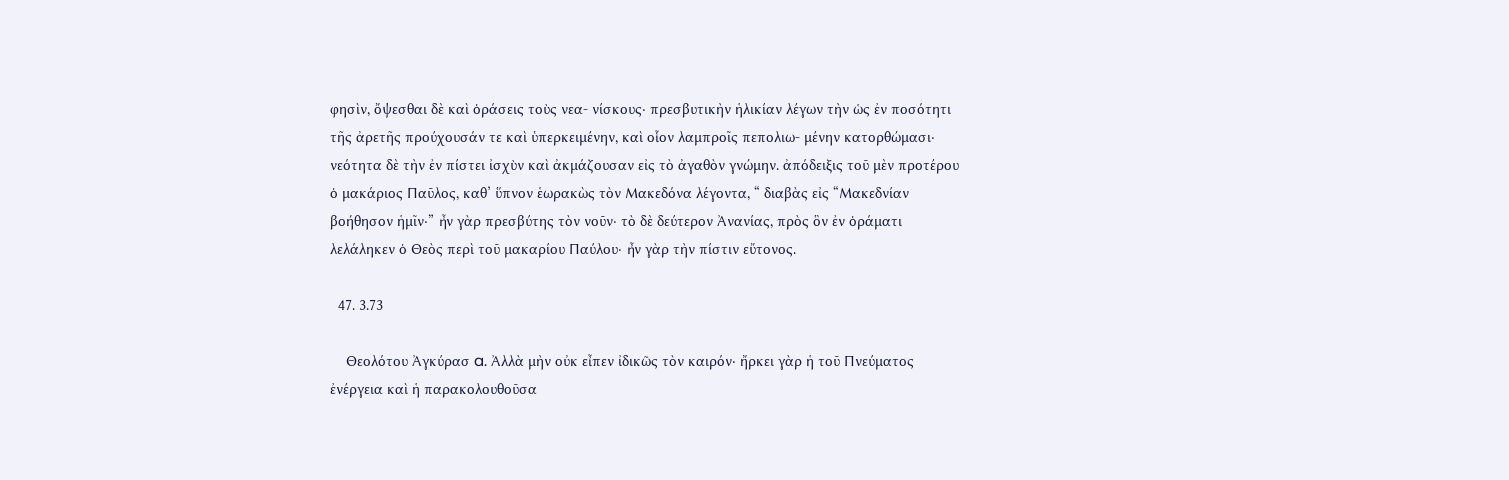φησὶν, ὄψεσθαι δὲ καὶ ὁράσεις τοὺς νεα- νίσκους· πρεσβυτικὴν ἡλικίαν λέγων τὴν ὡς ἐν ποσότητι τῆς ἀρετῆς προύχουσάν τε καὶ ὑπερκειμένην, καὶ οἷον λαμπροῖς πεπολιω- μένην κατορθώμασι· νεότητα δὲ τὴν ἐν πίστει ἰσχὺν καὶ ἀκμάζουσαν εἰς τὸ ἀγαθὸν γνώμην. ἀπόδειξις τοῦ μὲν προτέρου ὁ μακάριος Παῦλος, καθ’ ὕπνον ἑωρακὼς τὸν Μακεδόνα λέγοντα, “ διαβὰς εἰς “Μακεδνίαν βοήθησον ἡμῖν·” ἦν γὰρ πρεσβύτης τὸν νοῦν· τὸ δὲ δεύτερον Ἀνανίας, πρὸς ὃν ἐν ὁράματι λελάληκεν ὁ Θεὸς περὶ τοῦ μακαρίου Παύλου· ἦν γὰρ τὴν πίστιν εὔτονος.

  47. 3.73

    Θεολότου Ἀγκύρασ a. Ἀλλὰ μὴν οὐκ εἶπεν ἰδικῶς τὸν καιρόν· ἤρκει γὰρ ἡ τοῦ Πνεύματος ἐνέργεια καὶ ἡ παρακολουθοῦσα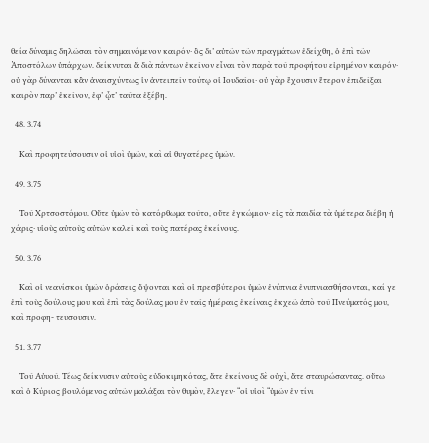θεία δύναμις δηλῶσαι τὸν σημαινόμενον καιρόν· ὃς δι’ αὐτῶν τῶν πραγμάτων ἐδείχθη, ὁ ἐπὶ τῶν Ἀποστόλων ὑπάρχων. δείκνυται ἅ διὰ πάντων ἐκεῖνον εἶναι τὸν παρὰ τοῦ προφήτου εἰρημένον καιρόν· οὐ γὰρ δύνανται κἂν ἀναισχύντως ἱν ἀντειπεῖν τούτῳ οἱ Ιουδαῖοι· οὐ γὰρ ἔχουσιν ἕτερον ἐπιδεῖξαι καιρὸν παρ’ ἐκεῖνον, ἐφ’ ᾧτ’ ταῦτα ἐξέβη.

  48. 3.74

    Καὶ προφητεύσουσιν οἱ υἱοὶ ὑμῶν, καὶ αἱ θυγατέρες ὑμῶν.

  49. 3.75

    Τοῦ Χρτσοστόμου. Οὔτε ὑμῶν τὸ κατόρθωμα τοῦτο, οὔτε ἐγκώμιον· εἰς τὰ παιδία τὰ ὑμέτερα διέβη ἡ χάρις· υἱοὺς αὐτοὺς αὐτῶν καλεῖ καὶ τοὺς πατέρας ἐκείνους.

  50. 3.76

    Καὶ οἱ νεανίσκοι ὑμῶν ὁράσεις ὄψονται καὶ οἱ πρεσβύτεροι ὑμῶν ἐνύπνια ἐνυπνιασθήσονται, καί γε ἐπὶ τοὺς δούλους μου καὶ ἐπὶ τὰς δούλας μου ἐν ταῖς ἡμέραις ἐκείναις ἐκχεῶ ἀπὸ τοῦ Πνεύματός μου, καὶ προφη- τευσουσιν.

  51. 3.77

    Τοῦ Αὐυοῦ. Τέως δείκνυσιν αὐτοὺς εὐδοκιμηκότας, ἅτε ἐκείνους δὲ οὐχὶ, ἅτε σταυρώσαντας. οὕτω καὶ ὁ Κύριος βουλόμενος αὐτῶν μαλάξαι τὸν θυμὸν, ἔλεγεν· “οἱ υἱοὶ “ὑμῶν ἐν τίνι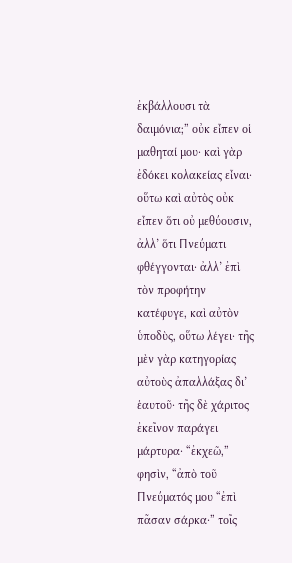ἐκβάλλουσι τὰ δαιμόνια;” οὐκ εἶπεν οἱ μαθηταί μου· καὶ γὰρ ἐδόκει κολακείας εἶναι· οὕτω καὶ αὐτὸς οὐκ εἶπεν ὅτι οὐ μεθύουσιν, ἀλλ’ ὅτι Πνεύματι φθέγγονται· ἀλλ’ ἐπὶ τὸν προφήτην κατέφυγε, καὶ αὐτὸν ὑποδὺς, οὕτω λέγει· τῆς μὲν γὰρ κατηγορίας αὐτοὺς ἀπαλλάξας δι’ ἑαυτοῦ· τῆς δὲ χάριτος ἐκεῖνον παράγει μάρτυρα· “ἐκχεῶ,” φησὶν, “ἀπὸ τοῦ Πνεύματός μου “ἐπὶ πᾶσαν σάρκα·” τοῖς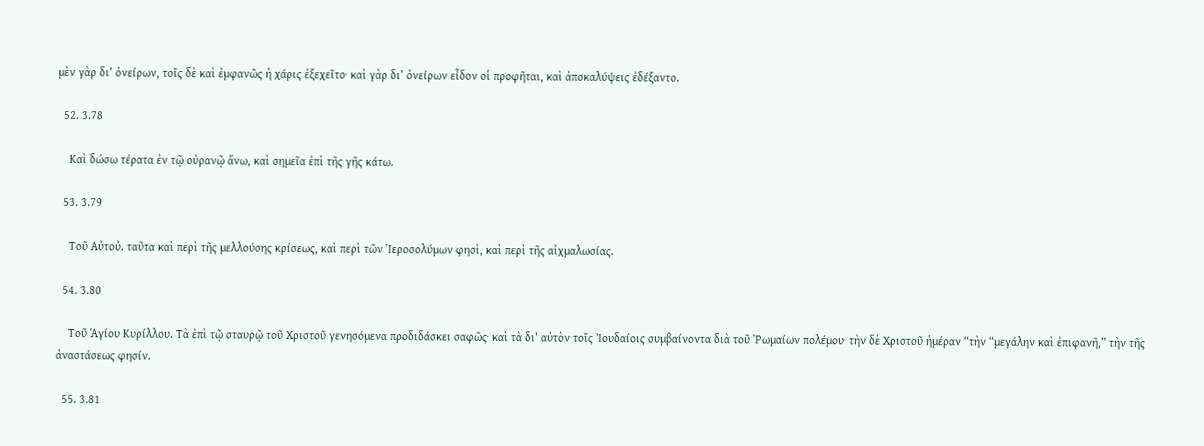μὲν γὰρ δι’ ὀνείρων, τοῖς δὲ καὶ ἐμφανῶς ἡ χάρις ἐξεχεῖτο· καὶ γὰρ δι’ ὀνείρων εἶδον οἱ προφῆται, καὶ ἀποκαλύψεις ἐδέξαντο.

  52. 3.78

    Καὶ δώσω τέρατα ἐν τῷ οὐρανῷ ἄνω, καὶ σημεῖα ἐπὶ τῆς γῆς κάτω.

  53. 3.79

    Τοῦ Αὐτοὐ. ταῦτα καὶ περὶ τῆς μελλούσης κρίσεως, καὶ περὶ τῶν Ἱεροσολύμων φησὶ, καὶ περὶ τῆς αἰχμαλωσίας.

  54. 3.80

    Τοῦ Ἁγίου Κυρίλλου. Τὰ ἐπὶ τῷ σταυρῷ τοῦ Χριστοῦ γενησόμενα προδιδάσκει σαφῶς· καὶ τὰ δι’ αὐτὸν τοῖς Ἰουδαίοις συμβαίνοντα διὰ τοῦ Ῥωμαίων πολέμου· τὴν δὲ Χριστοῦ ἡμέραν “τὴν “μεγάλην καὶ ἐπιφανῆ,” τὴν τῆς ἀναστάσεως φησίν.

  55. 3.81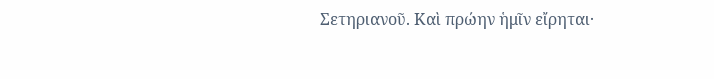Σετηριανοῦ. Καὶ πρώην ἡμῖν εἴρηται·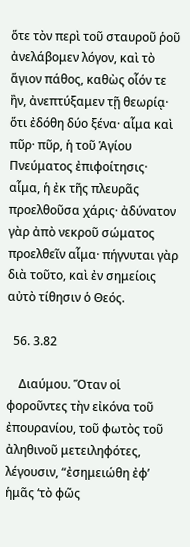ὅτε τὸν περὶ τοῦ σταυροῦ ῥοῦ ἀνελάβομεν λόγον, καὶ τὸ ἅγιον πάθος, καθὼς οἷόν τε ἢν, ἀνεπτύξαμεν τῇ θεωρίᾳ· ὅτι ἐδόθη δύο ξένα· αἷμα καὶ πῦρ· πῦρ, ἡ τοῦ Ἁγίου Πνεύματος ἐπιφοίτησις· αἷμα, ἡ ἐκ τῆς πλευρᾶς προελθοῦσα χάρις· ἀδύνατον γὰρ ἀπὸ νεκροῦ σώματος προελθεῖν αἷμα· πήγνυται γὰρ διὰ τοῦτο, καὶ ἐν σημείοις αὐτὸ τίθησιν ὁ Θεός.

  56. 3.82

    Διαύμου. Ὅταν οἱ φοροῦντες τὴν εἰκόνα τοῦ ἐπουρανίου, τοῦ φωτὸς τοῦ ἀληθινοῦ μετειληφότες, λέγουσιν, “ἐσημειώθη ἐφ’ ἡμᾶς ‘τὸ φῶς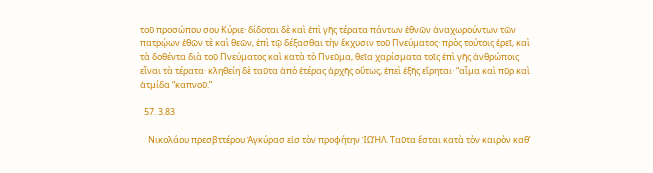τοῦ προσώπου σου Κύριε· δίδοται δὲ καὶ ἐπὶ γῆς τέρατα πάντων ἐθνῶν ἀναχωρούντων τῶν πατρῴων ἐθῶν τὲ καὶ θεῶν, ἐπὶ τῷ δέξασθαι τὴν ἔκχυσιν τοῦ Πνεύματος· πρὸς τούτοις ἐρεῖ, καὶ τὰ δοθέντα διὰ τοῦ Πνεύματος καὶ κατὰ τὸ Πνεῦμα, θεῖα χαρίσματα τοῖς ἐπὶ γῆς ἀνθρώποις εἶναι τὰ τέρατα· κληθείη δὲ ταῦτα ἀπὸ ἑτέρας ἀρχῆς οὕτως, ἐπεὶ ἑξῆς εἴρηται· “αἷμα καὶ πῦρ καὶ ἀτμίδα “καπνοῦ.”

  57. 3.83

    Νικολάου πρεσβττέρου Ἀγκύρασ εἰσ τὸν προφήτην ἸΩΉΛ. Ταῦτα ἔσται κατὰ τὸν καιρὸν καθ’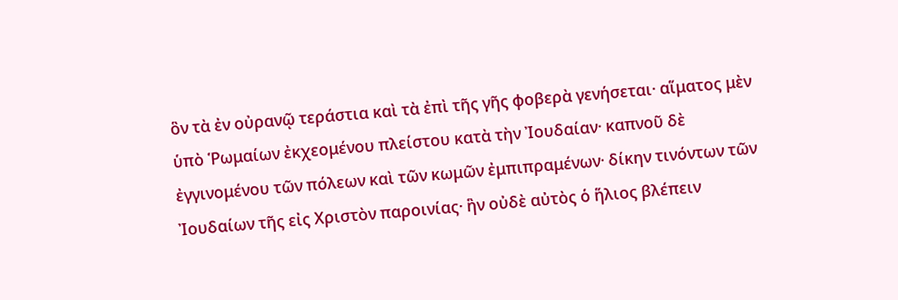ὃν τὰ ἐν οὐρανῷ τεράστια καὶ τὰ ἐπὶ τῆς γῆς φοβερὰ γενήσεται· αἵματος μὲν ὑπὸ Ῥωμαίων ἐκχεομένου πλείστου κατὰ τὴν Ἰουδαίαν· καπνοῦ δὲ ἐγγινομένου τῶν πόλεων καὶ τῶν κωμῶν ἐμπιπραμένων· δίκην τινόντων τῶν Ἰουδαίων τῆς εἰς Χριστὸν παροινίας· ἣν οὐδὲ αὐτὸς ὁ ἥλιος βλέπειν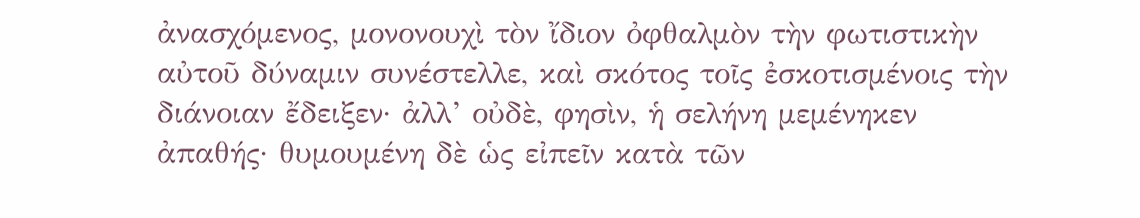ἀνασχόμενος, μονονουχὶ τὸν ἴδιον ὀφθαλμὸν τὴν φωτιστικὴν αὐτοῦ δύναμιν συνέστελλε, καὶ σκότος τοῖς ἐσκοτισμένοις τὴν διάνοιαν ἔδειξεν· ἀλλ’ οὐδὲ, φησὶν, ἡ σελήνη μεμένηκεν ἀπαθής· θυμουμένη δὲ ὡς εἰπεῖν κατὰ τῶν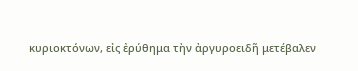κυριοκτόνων, εἰς ἐρύθημα τὴν ἀργυροειδῆ μετέβαλεν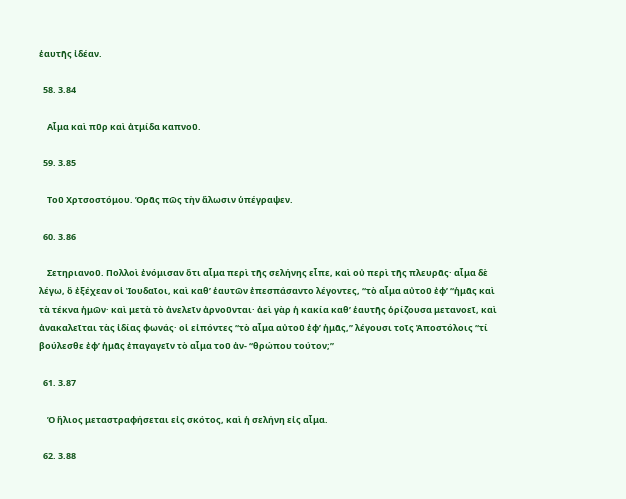ἑαυτῆς ἰδέαν.

  58. 3.84

    Αἷμα καὶ πῦρ καὶ ἀτμίδα καπνοῦ.

  59. 3.85

    Τοῦ Χρτσοστόμου. Ὁρᾶς πῶς τὴν ἅλωσιν ὑπέγραψεν.

  60. 3.86

    Σετηριανοῦ. Πολλοὶ ἐνόμισαν ὅτι αἷμα περὶ τῆς σελήνης εἶπε, καὶ οὐ περὶ τῆς πλευρᾶς· αἷμα δὲ λέγω, ὃ ἐξέχεαν οἱ Ἰουδαῖοι, καὶ καθ’ ἑαυτῶν ἐπεσπάσαντο λέγοντες, “τὸ αἷμα αὐτοῦ ἐφ’ “ἡμᾶς καὶ τὰ τέκνα ἡμῶν· καὶ μετὰ τὸ ἀνελεῖν ἀρνοῦνται· ἀεὶ γὰρ ἡ κακία καθ’ ἑαυτῆς ὁρίζουσα μετανοεῖ, καὶ ἀνακαλεῖται τὰς ἰδίας φωνάς· οἱ εἰπόντες “τὸ αἷμα αὐτοῦ ἐφ’ ἡμᾶς,” λέγουσι τοῖς Ἀποστόλοις “τί βούλεσθε ἐφ’ ἡμᾶς ἐπαγαγεῖν τὸ αἷμα τοῦ ἀν- “θρώπου τούτον;”

  61. 3.87

    Ὁ ἥλιος μεταστραφήσεται εἰς σκότος, καὶ ἡ σελήνη εἰς αἷμα.

  62. 3.88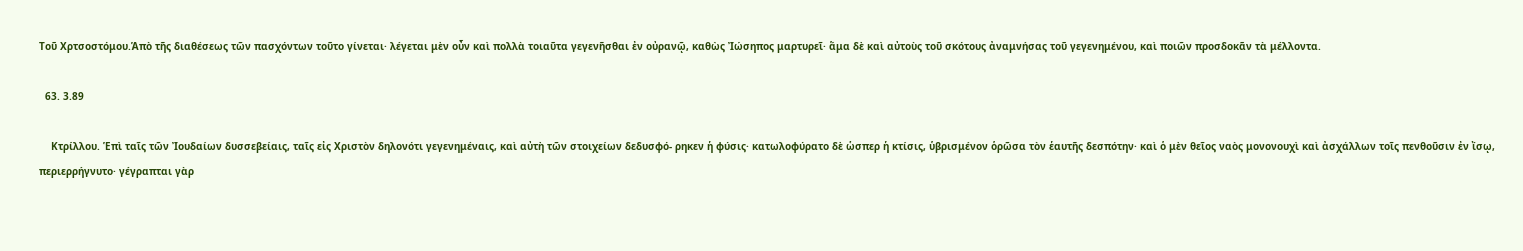Τοῦ Χρτσοστόμου.Ἁπὸ τῆς διαθέσεως τῶν πασχόντων τοῦτο γίνεται· λέγεται μὲν οὖν καὶ πολλὰ τοιαῦτα γεγενῆσθαι ἐν οὐρανῷ, καθὼς Ἰώσηπος μαρτυρεῖ· ἅμα δὲ καὶ αὐτοὺς τοῦ σκότους ἀναμνήσας τοῦ γεγενημένου, καὶ ποιῶν προσδοκᾶν τὰ μέλλοντα.

  63. 3.89

    Κτρίλλου. Ἑπὶ ταῖς τῶν Ἰουδαίων δυσσεβείαις, ταῖς εἰς Χριστὸν δηλονότι γεγενημέναις, καὶ αὐτὴ τῶν στοιχείων δεδυσφό- ρηκεν ἡ φύσις· κατωλοφύρατο δὲ ὡσπερ ἡ κτίσις, ὑβρισμένον ὁρῶσα τὸν ἑαυτῆς δεσπότην· καὶ ὁ μὲν θεῖος ναὸς μονονουχὶ καὶ ἀσχάλλων τοῖς πενθοῦσιν ἐν ἴσῳ, περιερρήγνυτο· γέγραπται γὰρ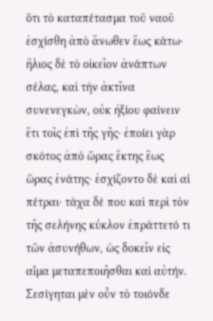ὅτι τὸ καταπέτασμα τοῦ ναοῦ ἐσχίσθη ἀπὸ ἄνωθεν ἕως κάτω· ἥλιος δὲ τὸ οἰκεῖον ἀνάπτων σέλας, καὶ τὴν ἀκτῖνα συνενεγκὼν, οὐκ ἠξίου φαίνειν ἔτι τοῖς ἐπὶ τῆς γῆς· ἐποίει γὰρ σκότος ἀπὸ ὥρας ἕκτης ἕως ὥρας ἐνάτης· ἐσχίζοντο δὲ καὶ αἱ πέτραι· τάχα δέ που καὶ περὶ τὸν τῆς σελήνης κύκλον ἐπράττετό τι τῶν ἀσυνήθων, ὡς δοκεῖν εἰς αἷμα μεταπεποιῆσθαι καὶ αὐτήν. Σεσίγηται μὲν οὖν τὸ τοιόνδε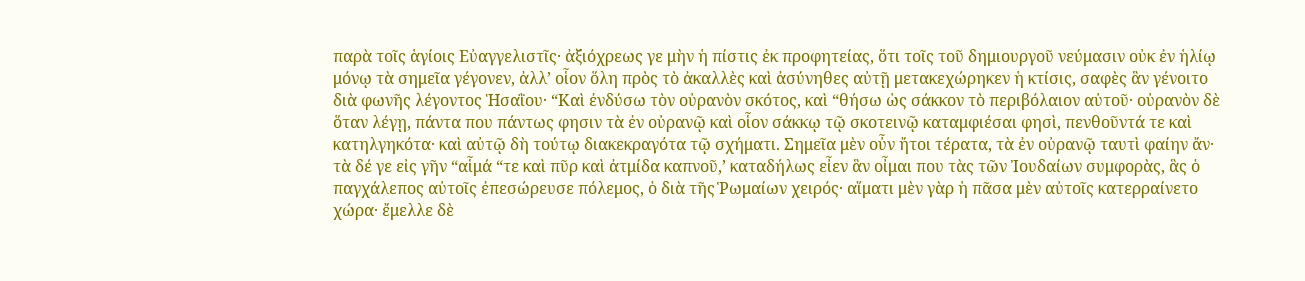παρὰ τοῖς ἁγίοις Εὐαγγελιστῖς· ἀξιόχρεως γε μὴν ἡ πίστις ἐκ προφητείας, ὅτι τοῖς τοῦ δημιουργοῦ νεύμασιν οὐκ ἐν ἡλίῳ μόνῳ τὰ σημεῖα γέγονεν, ἀλλ’ οἷον ὅλη πρὸς τὸ ἀκαλλὲς καὶ ἀσύνηθες αὐτῇ μετακεχώρηκεν ἡ κτίσις, σαφὲς ἃν γένοιτο διὰ φωνῆς λέγοντος Ἡσαῒου· “Καὶ ἐνδύσω τὸν οὐρανὸν σκότος, καὶ “θήσω ὡς σάκκον τὸ περιβόλαιον αὐτοῦ· οὐρανὸν δὲ ὅταν λέγῃ, πάντα που πάντως φησιν τὰ ἐν οὐρανῷ καὶ οἷον σάκκῳ τῷ σκοτεινῷ καταμφιέσαι φησὶ, πενθοῦντά τε καὶ κατηλγηκότα· καὶ αὐτῷ δὴ τούτῳ διακεκραγότα τῷ σχήματι. Σημεῖα μὲν οὖν ἤτοι τέρατα, τὰ ἐν οὐρανῷ ταυτὶ φαίην ἄν· τὰ δέ γε εἰς γῆν “αἷμά “τε καὶ πῦρ καὶ ἀτμίδα καπνοῦ,’ καταδήλως εἶεν ἃν οἶμαι που τὰς τῶν Ἰουδαίων συμφορὰς, ἃς ὁ παγχάλεπος αὐτοῖς ἐπεσώρευσε πόλεμος, ὁ διὰ τῆς Ῥωμαίων χειρός· αἵματι μὲν γὰρ ἡ πᾶσα μὲν αὐτοῖς κατερραίνετο χώρα· ἔμελλε δὲ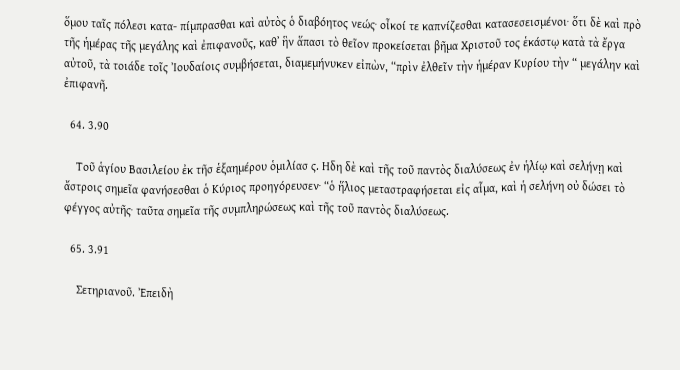ὅμου ταῖς πόλεσι κατα- πίμπρασθαι καὶ αὐτὸς ὁ διαβόητος νεώς· οἶκοί τε καπνίζεσθαι κατασεσεισμένοι· ὅτι δὲ καὶ πρὸ τῆς ἡμέρας τῆς μεγάλης καὶ ἐπιφανοῦς, καθ᾿ ἣν ἅπασι τὸ θεῖον προκείσεται βῆμα Χριστοῦ τος ἑκάστῳ κατὰ τὰ ἔργα αὐτοῦ, τὰ τοιάδε τοῖς Ἰουδαίοις συμβήσεται, διαμεμήνυκεν εἰπὼν, “πρὶν ἐλθεῖν τὴν ἡμέραν Κυρίου τὴν “ μεγάλην καὶ ἐπιφανῆ.

  64. 3.90

    Τοῦ ἁγίου Βασιλείου ἐκ τῆσ ἑξαημέρου ὁμιλίασ ς. Ηδη δὲ καὶ τῆς τοῦ παντὸς διαλύσεως ἐν ἡλίῳ καὶ σελήνῃ καὶ ἄστροις σημεῖα φανήσεσθαι ὁ Κύριος προηγόρευσεν· “ὁ ἥλιος μεταστραφήσεται εἰς αἷμα, καὶ ἡ σελήνη οὐ δώσει τὸ φέγγος αὐτῆς· ταῦτα σημεῖα τῆς συμπληρώσεως καὶ τῆς τοῦ παντὸς διαλύσεως.

  65. 3.91

    Σετηριανοῦ. Ἐπειδὴ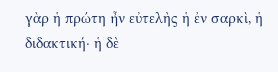γὰρ ἡ πρώτη ἦν εὐτελὴς ἡ ἐν σαρκὶ, ἡ διδακτική· ἡ δὲ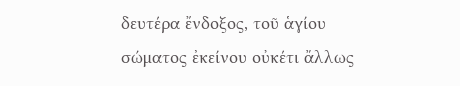δευτέρα ἔνδοξος, τοῦ ἁγίου σώματος ἐκείνου οὐκέτι ἄλλως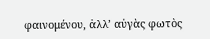φαινομένου, ἀλλ’ αὐγὰς φωτὸς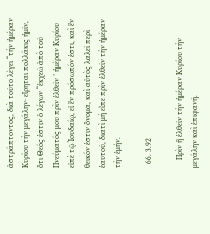ἀστράπτοντος, διὰ τοῦτο λέγει “τὴν ἡμέραν Κυρίου τὴν μεγάλην· εἴρηται πολλάκις ἡμῖν, ὅτι Θεός ἐστιν ὁ λέγων “ἐκχεῶ ἀπὸ τοῦ Πνεύματός μου πρὶν ἐλθεῖν ’ ἡμέραν Κυρίου εἰπὲ τῷ Ἰουδαίῳ, εἰ ἓν πρόσωπόν ἐστι, καὶ ἓν θεικόν ἐστιν ὄνομα, καὶ αὐτὸς λαλεῖ περὶ ἑαυτοῦ, διατὶ μὴ εἶπε πρὶν ἐλθεῖν τὴν ἡμέραν τὴν ἐμήν.

  66. 3.92

    Πρὶν ἢ ἐλθεῖν τὴν ἡμέραν Κυρίου τὴν μεγάλην καὶ ἐπιφανῆ.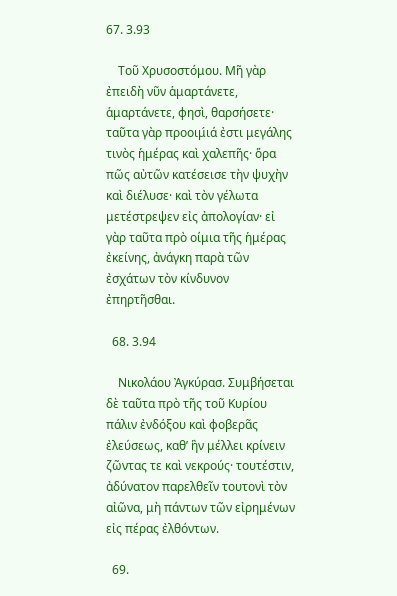67. 3.93

    Τοῦ Χρυσοστόμου. Μῆ γὰρ ἐπειδὴ νῦν ἁμαρτάνετε, ἁμαρτάνετε, φησὶ, θαρσήσετε· ταῦτα γὰρ προοιμ́ιά ἐστι μεγάλης τινὸς ἡμέρας καὶ χαλεπῆς· ὅρα πῶς αὐτῶν κατέσεισε τὴν ψυχὴν καὶ διέλυσε· καὶ τὸν γέλωτα μετέστρεψεν εἰς ἀπολογίαν· εἰ γὰρ ταῦτα πρὸ οίμια τῆς ἡμέρας ἐκείνης, ἀνάγκη παρὰ τῶν ἐσχάτων τὸν κίνδυνον ἐπηρτῆσθαι.

  68. 3.94

    Νικολάου Ἀγκύρασ. Συμβήσεται δὲ ταῦτα πρὸ τῆς τοῦ Κυρίου πάλιν ἐνδόξου καὶ φοβερᾶς ἐλεύσεως, καθ’ ἣν μέλλει κρίνειν ζῶντας τε καὶ νεκρούς· τουτέστιν, ἀδύνατον παρελθεῖν τουτονὶ τὸν αἰῶνα, μὴ πάντων τῶν εἰρημένων εἰς πέρας ἐλθόντων.

  69.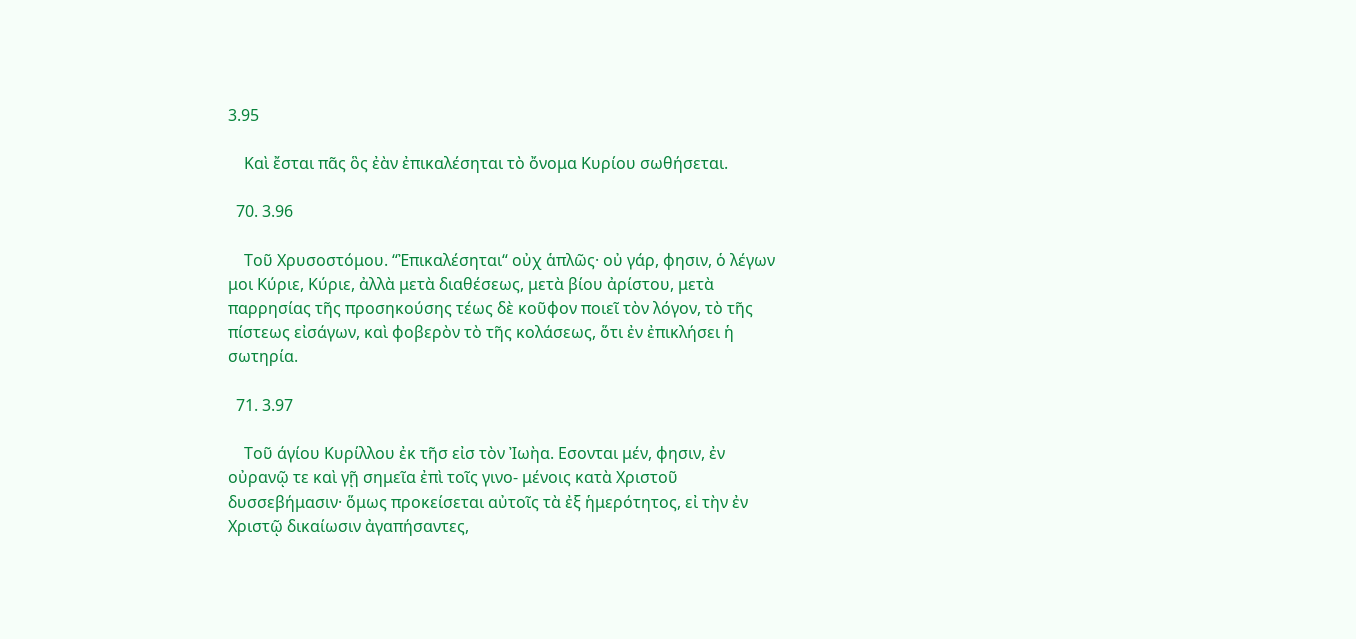3.95

    Καὶ ἔσται πᾶς ὃς ἐὰν ἐπικαλέσηται τὸ ὄνομα Κυρίου σωθήσεται.

  70. 3.96

    Τοῦ Χρυσοστόμου. “Ἐπικαλέσηται“ οὐχ ἁπλῶς· οὐ γάρ, φησιν, ὁ λέγων μοι Κύριε, Κύριε, ἀλλὰ μετὰ διαθέσεως, μετὰ βίου ἀρίστου, μετὰ παρρησίας τῆς προσηκούσης τέως δὲ κοῦφον ποιεῖ τὸν λόγον, τὸ τῆς πίστεως εἰσάγων, καὶ φοβερὸν τὸ τῆς κολάσεως, ὅτι ἐν ἐπικλήσει ἡ σωτηρία.

  71. 3.97

    Τοῦ άγίου Κυρίλλου ἐκ τῆσ εἰσ τὸν Ἰωὴα. Εσονται μέν, φησιν, ἐν οὐρανῷ τε καὶ γῇ σημεῖα ἐπὶ τοῖς γινο- μένοις κατὰ Χριστοῦ δυσσεβήμασιν· ὅμως προκείσεται αὐτοῖς τὰ ἐξ ἡμερότητος, εἰ τὴν ἐν Χριστῷ δικαίωσιν ἀγαπήσαντες,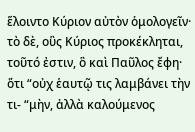ἕλοιντο Κύριον αὐτὸν ὁμολογεῖν· τὸ δὲ, οὓς Κύριος προκέκληται, τοῦτό ἐστιν, ὃ καὶ Παῦλος ἔφη· ὅτι “οὐχ ἑαυτῷ τις λαμβάνει τὴν τι- “μὴν, ἀλλὰ καλούμενος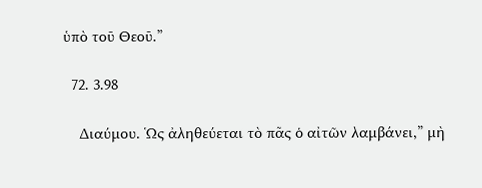ὑπὸ τοῦ Θεοῦ.”

  72. 3.98

    Διαύμου. Ὡς ἀληθεύεται τὸ πᾶς ὁ αἰτῶν λαμβάνει,” μὴ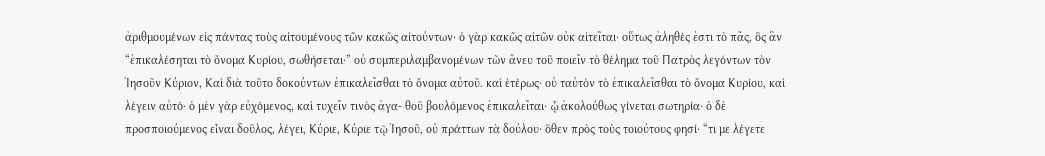ἀριθμουμένων εἰς πάντας τοὺς αἰτουμένους τῶν κακῶς αἰτούντων· ὁ γὰρ κακῶς αἰτῶν οὐκ αἰτεῖται· οὕτως ἀληθές ἐστι τὸ πᾶς, ὃς ἃν “ἐπικαλέσηται τὸ ὄνομα Κυρίου, σωθήσεται·” οὐ συμπεριλαμβανομένων τῶν ἄνευ τοῦ ποιεῖν τὸ θέλημα τοῦ Πατρὸς λεγόντων τὸν Ἰησοῦν Κύριον, Καὶ διὰ τοῦτο δοκούντων ἐπικαλεῖσθαι τὸ ὄνομα αὐτοῦ. καὶ ἑτέρως· οὐ ταὐτὸν τὸ ἐπικαλεῖσθαι τὸ ὄνομα Κυρίου, καὶ λέγειν αὐτό· ὁ μὲν γὰρ εὐχόμενος, καὶ τυχεῖν τινὸς ἀγα- θοῦ βουλόμενος ἐπικαλεῖται· ᾧ ἀκολούθως γίνεται σωτηρία· ὁ δὲ προσποιούμενος εἶναι δοῦλος, λέγει, Κύριε, Κύριε τῷ Ἰησοῦ, οὐ πράττων τὰ δούλου· ὅθεν πρὸς τοὺς τοιούτους φησί· “τι με λέγετε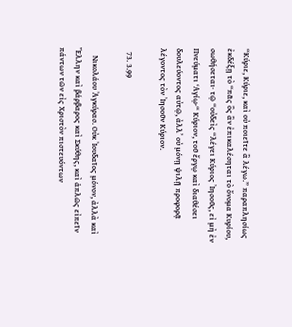“Κύριε, Κύριε, καὶ οὐ ποιεῖτε ἃ λέγω.” παραπλησίως ἐκδέξῃ τὸ “πᾶς ὃς ἃν ἐπικαλέσηται τὸ ὄνομα Κυρίου, σωθήσεται· τῷ “οὐδεὶς “λέγει Κύριος Ἰησοῦς, εἰ μὴ ἐν Πνεύματι ‘Αγίῳ·“ Κύριον, τοῦ ἔργῳ καὶ διαθέσει δουλεύοντος αὐτῷ, ἀλλ’ οὐ μόνῃ ψιλῇ προφορᾷ λέγοντος τὸν Ἰησοῦν Κύριον.

  73. 3.99

    Νικολάου Ἀγκύρασ. Οὐκ Ἰουδαῖος μόνον, ἀλλὰ καὶ Ἕλλην καὶ βάρβαρος καὶ Σκύθης, καὶ ἁπλῶς εἰπεῖν πάντων τῶν εἰς Χριστὸν πιστευόντων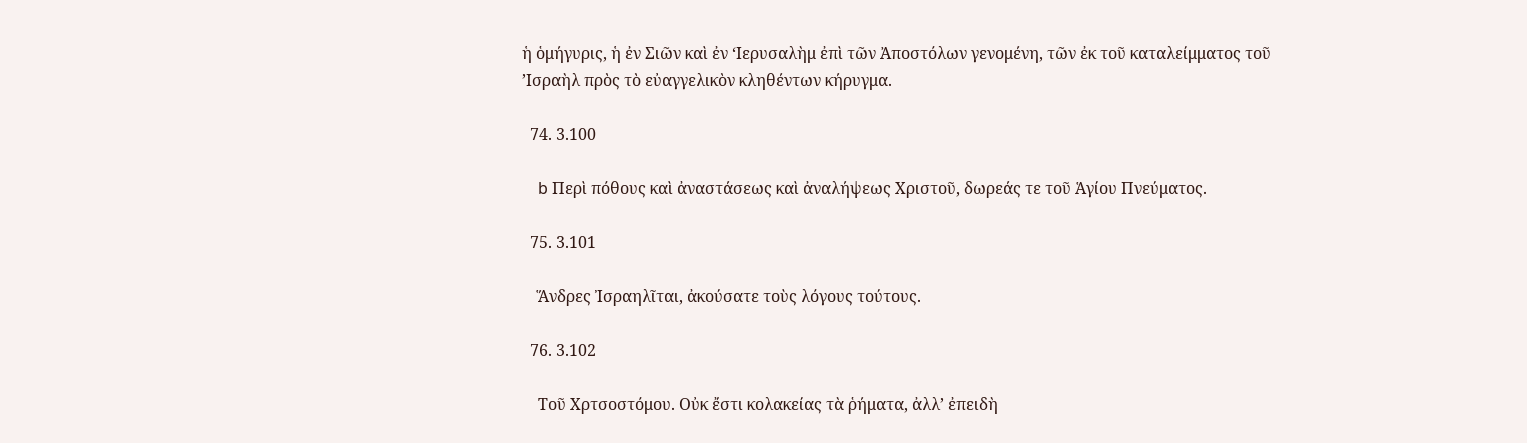ἡ ὁμήγυρις, ἡ ἐν Σιῶν καὶ ἐν ‘Ιερυσαλὴμ ἐπὶ τῶν Ἀποστόλων γενομένη, τῶν ἐκ τοῦ καταλείμματος τοῦ ’Ισραὴλ πρὸς τὸ εὐαγγελικὸν κληθέντων κήρυγμα.

  74. 3.100

    b Περὶ πόθους καὶ ἀναστάσεως καὶ ἀναλήψεως Χριστοῦ, δωρεάς τε τοῦ Ἁγίου Πνεύματος.

  75. 3.101

    Ἅνδρες Ἰσραηλῖται, ἀκούσατε τοὺς λόγους τούτους.

  76. 3.102

    Τοῦ Χρτσοστόμου. Οὐκ ἔστι κολακείας τὰ ῥήματα, ἀλλ’ ἐπειδὴ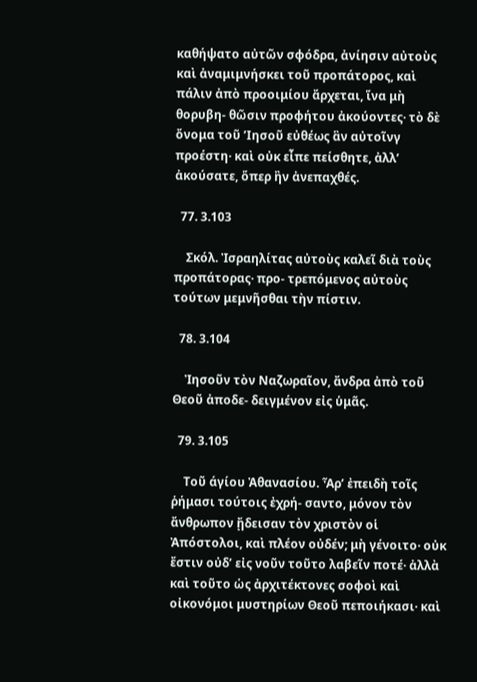καθήψατο αὐτῶν σφόδρα, ἀνίησιν αὐτοὺς καὶ ἀναμιμνήσκει τοῦ προπάτορος, καὶ πάλιν ἀπὸ προοιμίου ἄρχεται, ἵνα μὴ θορυβη- θῶσιν προφήτου ἀκούοντες· τὸ δὲ ὄνομα τοῦ ’Ιησοῦ εὐθέως ἃν αὐτοῖνγ προέστη· καὶ οὐκ εἶπε πείσθητε, ἀλλ’ ἀκούσατε, ὅπερ ἢν ἀνεπαχθές.

  77. 3.103

    Σκόλ. Ἰσραηλίτας αὐτοὺς καλεῖ διὰ τοὺς προπάτορας· προ- τρεπόμενος αὐτοὺς τούτων μεμνῆσθαι τὴν πίστιν.

  78. 3.104

    Ἰησοῦν τὸν Ναζωραῖον, ἄνδρα ἀπὸ τοῦ Θεοῦ ἀποδε- δειγμένον εἰς ὑμᾶς.

  79. 3.105

    Τοῦ άγίου Ἀθανασίου. Ἆρ’ ἐπειδὴ τοῖς ῥήμασι τούτοις ἐχρή- σαντο, μόνον τὸν ἄνθρωπον ᾔδεισαν τὸν χριστὸν οἱ Ἀπόστολοι, καὶ πλέον οὐδέν; μὴ γένοιτο· οὐκ ἔστιν οὐδ’ εἰς νοῦν τοῦτο λαβεῖν ποτέ· ἀλλὰ καὶ τοῦτο ὡς ἀρχιτέκτονες σοφοὶ καὶ οἰκονόμοι μυστηρίων Θεοῦ πεποιήκασι· καὶ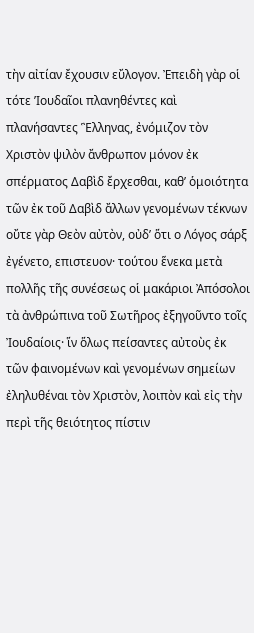τὴν αἰτίαν ἔχουσιν εὔλογον. Ἐπειδὴ γὰρ οἱ τότε ’Ιουδαῖοι πλανηθέντες καὶ πλανήσαντες Ἓλληνας, ἐνόμιζον τὸν Χριστὸν ψιλὸν ἄνθρωπον μόνον ἐκ σπέρματος Δαβὶδ ἔρχεσθαι, καθ’ ὁμοιότητα τῶν ἐκ τοῦ Δαβὶδ ἄλλων γενομένων τέκνων οὔτε γὰρ Θεὸν αὐτὸν, οὐδ’ ὅτι ο Λόγος σάρξ ἐγένετο, επιστευον· τούτου ἕνεκα μετὰ πολλῆς τῆς συνέσεως οἱ μακάριοι Ἀπόσολοι τὰ ἀνθρώπινα τοῦ Σωτῆρος ἐξηγοῦντο τοῖς Ἰουδαίοις· ἵν ὅλως πείσαντες αὐτοὺς ἐκ τῶν φαινομένων καὶ γενομένων σημείων ἐληλυθέναι τὸν Χριστὸν, λοιπὸν καὶ εἰς τὴν περὶ τῆς θειότητος πίστιν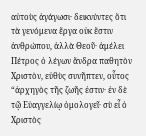αὐτοὺς ἀγάγωσι· δεικνύντες ὅτι τὰ γενόμενα ἔργα οὐκ ἔστιν ἀνθρώπου, ἀλλὰ Θεοῦ· ἀμέλει Πέτρος ὁ λέγων ἄνδρα παθητὸν Χριστὸν, εὐθὺς συνῆπτεν, οὗτος “ἀρχηγὸς τῆς ζωῆς ἐστιν· ἐν δὲ τῷ Εὐαγγελίῳ ὁμολογεῖ· σὺ εἶ ὁ Χριστὸς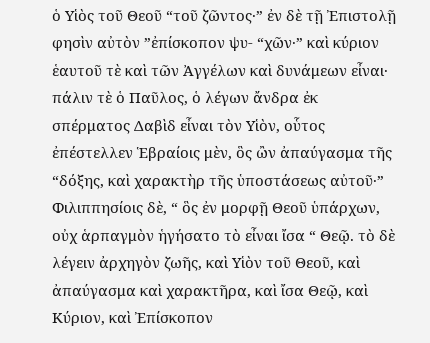ὁ Υἱὸς τοῦ Θεοῦ “τοῦ ζῶντος·” ἐν δὲ τῇ Ἐπιστολῇ φησὶν αὐτὸν ”ἐπίσκοπον ψυ- “χῶν·” καὶ κύριον ἑαυτοῦ τὲ καὶ τῶν Ἀγγέλων καὶ δυνάμεων εἶναι· πάλιν τὲ ὁ Παῦλος, ὁ λέγων ἄνδρα ἐκ σπέρματος Δαβὶδ εἶναι τὸν Υἱὸν, οὗτος ἐπέστελλεν Ἑβραίοις μὲν, ὃς ὢν ἀπαύγασμα τῆς “δόξης, καὶ χαρακτὴρ τῆς ὑποστάσεως αὐτοῦ·” Φιλιππησίοις δὲ, “ ὃς ἐν μορφῇ Θεοῦ ὑπάρχων, οὐχ ἁρπαγμὸν ἡγήσατο τὸ εἶναι ἴσα “ Θεῷ. τὸ δὲ λέγειν ἀρχηγὸν ζωῆς, καὶ Υἱὸν τοῦ Θεοῦ, καὶ ἀπαύγασμα καὶ χαρακτῆρα, καὶ ἴσα Θεῷ, καὶ Κύριον, καὶ Ἐπίσκοπον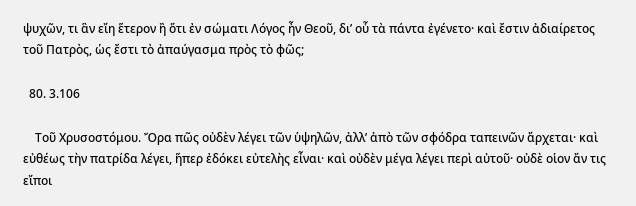ψυχῶν, τι ἃν εἴη ἕτερον ἢ ὅτι ἐν σώματι Λόγος ἦν Θεοῦ, δι’ οὗ τὰ πάντα ἐγένετο· καὶ ἔστιν ἀδιαίρετος τοῦ Πατρὸς, ὡς ἔστι τὸ ἀπαύγασμα πρὸς τὸ φῶς;

  80. 3.106

    Τοῦ Χρυσοστόμου. Ὄρα πῶς οὐδὲν λέγει τῶν ὑψηλῶν, ἀλλ’ ἀπὸ τῶν σφόδρα ταπεινῶν ἄρχεται· καὶ εὐθέως τὴν πατρίδα λέγει, ἥπερ ἐδόκει εὐτελὴς εἶναι· καὶ οὐδὲν μέγα λέγει περὶ αὐτοῦ· οὐδὲ οἱον ἄν τις εἴποι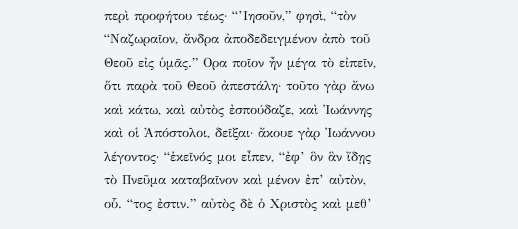περὶ προφήτου τέως· “’Ιησοῦν,” φησὶ, “τὸν “Ναζωραῖον, ἄνδρα ἀποδεδειγμένον ἀπὸ τοῦ Θεοῦ εἰς ὑμᾶς.” Ορα ποῖον ἦν μέγα τὸ εἰπεῖν, ὅτι παρὰ τοῦ Θεοῦ ἀπεστάλη· τοῦτο γὰρ ἄνω καὶ κάτω, καὶ αὐτὸς ἐσπούδαζε, καὶ Ἰωάννης καὶ οἱ Ἀπόστολοι, δεῖξαι· ἄκουε γὰρ Ἰωάννου λέγοντος· “ἐκεῖνός μοι εἶπεν, “ἐφ’ ὃν ἃν ἴδῃς τὸ Πνεῦμα καταβαῖνον καὶ μένον ἐπ’ αὐτὸν, οὗ. “τος ἐστιν.” αὐτὸς δὲ ὁ Χριστὸς καὶ μεθ’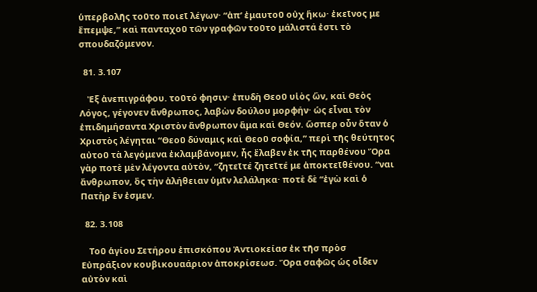ὑπερβολῆς τοῦτο ποιεῖ λέγων· “ἀπ’ ἐμαυτοῦ οὐχ ἥκω· ἐκεῖνος με ἔπεμψε,” καὶ πανταχοῦ τῶν γραφῶν τοῦτο μάλιστά ἐστι τὸ σπουδαζόμενον.

  81. 3.107

    Ἐξ ἀνεπιγράφου. τοῦτό φησιν· ἐπυδὴ Θεοῦ υἱὸς ὣν, καὶ Θεὸς Λόγος, γέγονεν ἄνθρωπος, λαβὼν δούλου μορφήν· ὡς εἶναι τὸν ἐπιδημήσαντα Χριστὸν ἄνθρωπον ἅμα καὶ Θεόν. ὥσπερ οὖν ὅταν ὁ Χριστὸς λέγηται “Θεοῦ δύναμις καὶ Θεοῦ σοφία,” περὶ τῆς θεύτητος αὐτοῦ τὰ λεγόμενα ἐκλαμβάνομεν, ἧς ἔλαβεν ἐκ τῆς παρθένου Ὄρα γὰρ ποτὲ μὲν λέγοντα αὐτὸν, “ζητεῖτέ ζητεῖτέ με ἀποκτεῖθένου. “ναι ἄνθρωπον, ὃς τὴν ἀλήθειαν ὑμῖν λελάληκα· ποτὲ δὲ “ἐγὼ καὶ ὁ Πατὴρ ἕν ἐσμεν.

  82. 3.108

    Τοῦ ἁγίου Σετήρου ἐπισκόπου Ἀντιοκείασ ἐκ τῆσ πρὸσ Εὐπράξιον κουβικουαάριον ἀποκρίσεωσ. Ὄρα σαφῶς ὡς οἶδεν αὐτὸν καὶ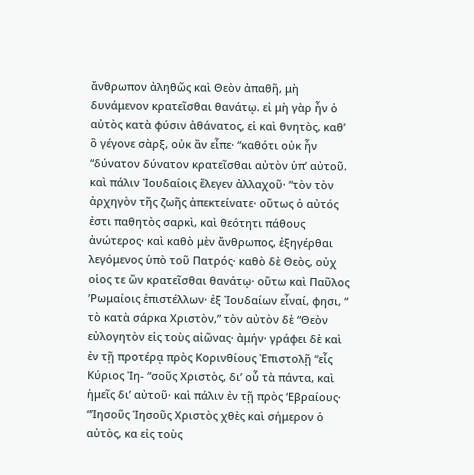ἄνθρωπον ἀληθῶς καὶ Θεὸν ἀπαθῆ, μὴ δυνάμενον κρατεῖσθαι θανάτῳ. εἰ μὴ γὰρ ἦν ὁ αὐτὸς κατὰ φύσιν ἀθάνατος, εἰ καὶ θνητὸς, καθ’ ὃ γέγονε σὰρξ, οὐκ ἂν εἶπε· “καθότι οὐκ ἦν “δύνατον δύνατον κρατεῖσθαι αὐτὸν ὑπ’ αὐτοῦ. καὶ πάλιν Ἰουδαίοις ἔλεγεν ἀλλαχοῦ· “τὸν τὸν ἀρχηγὸν τῆς ζωῆς ἀπεκτείνατε· οὕτως ὁ αὐτός ἐστι παθητὸς σαρκὶ, καὶ θεότητι πάθους ἀνώτερος· καὶ καθὸ μὲν ἄνθρωπος, ἐξηγέρθαι λεγόμενος ὑπὸ τοῦ Πατρός· καθὸ δὲ Θεὸς, οὐχ οἱος τε ὢν κρατεῖσθαι θανάτῳ· οὕτω καὶ Παῦλος ’Ρωμαίοις ἐπιστέλλων· ἐξ Ἰουδαίων εἶναί, φησι, “ τὸ κατὰ σάρκα Χριστὸν,” τὸν αὐτὸν δὲ “Θεὸν εὐλογητὸν εἰς τοὺς αἰῶνας· ἀμήν· γράφει δὲ καὶ ἐν τῇ προτέρᾳ πρὸς Κορινθίους Ἐπιστολῇ “εἷς Κύριος Ἰη- “σοῦς Χριστὸς, δι’ οὗ τὰ πάντα, καὶ ἡμεῖς δι’ αὐτοῦ· καὶ πάλιν ἐν τῇ πρὸς ‘Εβραίους· “’Ιησοῦς Ἰησοῦς Χριστὸς χθὲς καὶ σήμερον ὁ αὐτὸς, κα εἰς τοὺς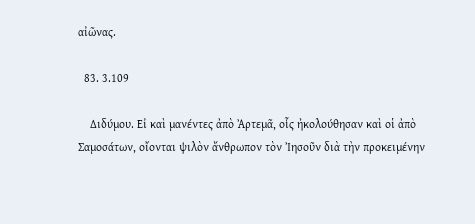αἰῶνας.

  83. 3.109

    Διδύμου. Εἰ καὶ μανέντες ἀπὸ Ἀρτεμᾶ, οἷς ἠκολούθησαν καὶ οἱ ἀπὸ Σαμοσάτων, οἴονται ψιλὸν ἄνθρωπον τὸν Ἰησοῦν διὰ τὴν προκειμένην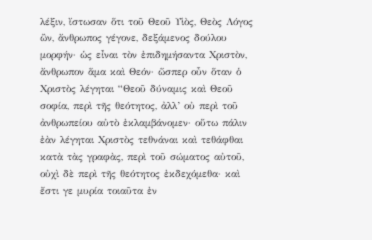λέξιν, ἴστωσαν ὅτι τοῦ Θεοῦ Υἱὸς, Θεὸς Λόγος ὢν, ἄνθρωπος γέγονε, δεξάμενος δούλου μορφήν· ὡς εἶναι τὸν ἐπιδημήσαντα Χριστὸν, ἄνθρωπον ἅμα καὶ Θεόν· ὥσπερ οὖν ὅταν ὁ Χριστὸς λέγηται “Θεοῦ δύναμις καὶ Θεοῦ σοφία, περὶ τῆς θεότητος, ἀλλ’ οὐ περὶ τοῦ ἀνθρωπείου αὐτὸ ἐκλαμβάνομεν· οὕτω πάλιν ἐὰν λέγηται Χριστὸς τεθνάναι καὶ τεθάφθαι κατὰ τὰς γραφὰς, περὶ τοῦ σώματος αὐτοῦ, οὐχὶ δὲ περὶ τῆς θεότητος ἐκδεχόμεθα· καὶ ἔστι γε μυρία τοιαῦτα ἐν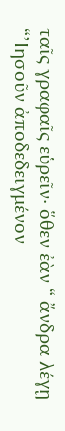ταῖς γραφαῖς εὑρεῖν· ὅθεν ἐὰν “ ἄνδρα λέγῃ “’Ιησοῦν ἀποδεδειγμένον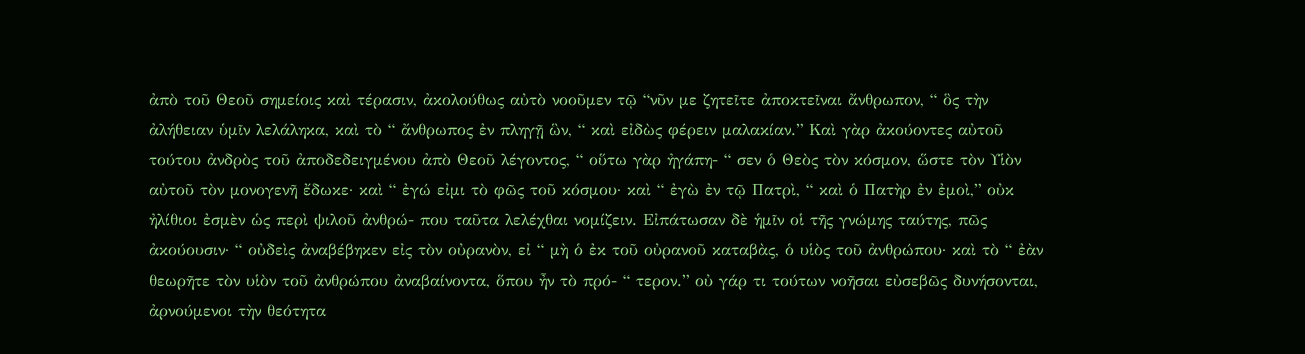ἀπὸ τοῦ Θεοῦ σημείοις καὶ τέρασιν, ἀκολούθως αὐτὸ νοοῦμεν τῷ “νῦν με ζητεῖτε ἀποκτεῖναι ἄνθρωπον, “ ὃς τὴν ἀλήθειαν ὑμῖν λελάληκα, καὶ τὸ “ ἄνθρωπος ἐν πληγῇ ὣν, “ καὶ εἰδὼς φέρειν μαλακίαν.” Καὶ γὰρ ἀκούοντες αὐτοῦ τούτου ἀνδρὸς τοῦ ἀποδεδειγμένου ἀπὸ Θεοῦ λέγοντος, “ οὕτω γὰρ ἠγάπη- “ σεν ὁ Θεὸς τὸν κόσμον, ὥστε τὸν Υἱὸν αὐτοῦ τὸν μονογενῆ ἔδωκε· καὶ “ ἐγώ εἰμι τὸ φῶς τοῦ κόσμου· καὶ “ ἐγὼ ἐν τῷ Πατρὶ, “ καὶ ὁ Πατὴρ ἐν ἐμοὶ,” οὐκ ἠλίθιοι ἐσμὲν ὡς περὶ ψιλοῦ ἀνθρώ- που ταῦτα λελέχθαι νομίζειν. Εἰπάτωσαν δὲ ἡμῖν οἱ τῆς γνώμης ταύτης, πῶς ἀκούουσιν· “ οὐδεὶς ἀναβέβηκεν εἰς τὸν οὐρανὸν, εἰ “ μὴ ὁ ἐκ τοῦ οὐρανοῦ καταβὰς, ὁ υἱὸς τοῦ ἀνθρώπου· καὶ τὸ “ ἐὰν θεωρῆτε τὸν υἱὸν τοῦ ἀνθρώπου ἀναβαίνοντα, ὅπου ἦν τὸ πρό- “ τερον.” οὐ γάρ τι τούτων νοῆσαι εὐσεβῶς δυνήσονται, ἀρνούμενοι τὴν θεότητα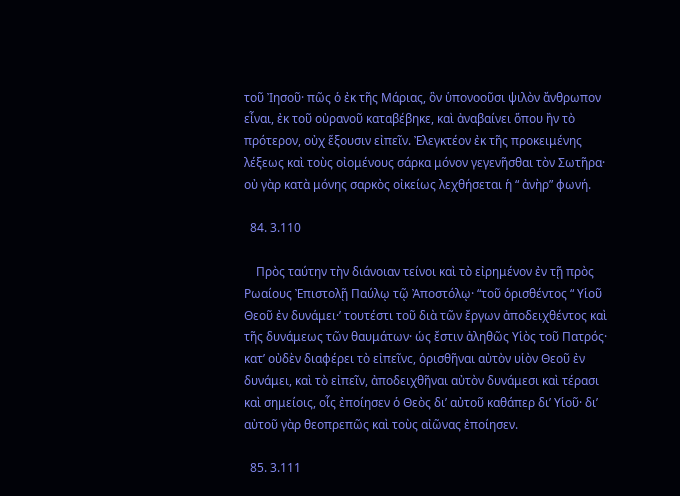τοῦ Ἰησοῦ· πῶς ὁ ἐκ τῆς Μάριας, ὃν ὑπονοοῦσι ψιλὸν ἄνθρωπον εἶναι, ἐκ τοῦ οὐρανοῦ καταβέβηκε, καὶ ἀναβαίνει ὅπου ἢν τὸ πρότερον, οὐχ ἕξουσιν εἰπεῖν. Ἐλεγκτέον ἐκ τῆς προκειμένης λέξεως καὶ τοὺς οἰομένους σάρκα μόνον γεγενῆσθαι τὸν Σωτῆρα· οὐ γὰρ κατὰ μόνης σαρκὸς οἰκείως λεχθήσεται ἡ “ ἀνὴρ” φωνή.

  84. 3.110

    Πρὸς ταύτην τὴν διάνοιαν τείνοι καὶ τὸ εἰρημένον ἐν τῇ πρὸς Ρωαίους Ἐπιστολῇ Παύλῳ τῷ Ἀποστόλῳ· “τοῦ ὁρισθέντος “ Υἱοῦ Θεοῦ ἐν δυνάμει·’ τουτέστι τοῦ διὰ τῶν ἔργων ἀποδειχθέντος καὶ τῆς δυνάμεως τῶν θαυμάτων· ὡς ἔστιν ἀληθῶς Υἱὸς τοῦ Πατρός· κατ’ οὐδὲν διαφέρει τὸ εἰπεῖνc, ὁρισθῆναι αὐτὸν υἱὸν Θεοῦ ἐν δυνάμει, καὶ τὸ εἰπεῖν, ἀποδειχθῆναι αὐτὸν δυνάμεσι καὶ τέρασι καὶ σημείοις, οἷς ἐποίησεν ὁ Θεὸς δι’ αὐτοῦ καθάπερ δι’ Υἱοῦ· δι’ αὐτοῦ γὰρ θεοπρεπῶς καὶ τοὺς αἰῶνας ἐποίησεν.

  85. 3.111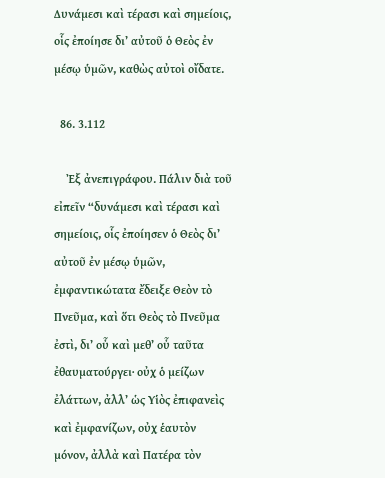Δυνάμεσι καὶ τέρασι καὶ σημείοις, οἷς ἐποίησε δι’ αὐτοῦ ὁ Θεὸς ἐν μέσῳ ὑμῶν, καθὼς αὐτοὶ οἴδατε.

  86. 3.112

    Ἐξ ἀνεπιγράφου. Πάλιν διὰ τοῦ εἰπεῖν “δυνάμεσι καὶ τέρασι καὶ σημείοις, οἷς ἐποίησεν ὁ Θεὸς δι’ αὐτοῦ ἐν μέσῳ ὑμῶν, ἐμφαντικώτατα ἔδειξε Θεὸν τὸ Πνεῦμα, καὶ ὅτι Θεὸς τὸ Πνεῦμα ἐστὶ, δι’ οὗ καὶ μεθ’ οὗ ταῦτα ἐθαυματούργει· οὐχ ὁ μείζων ἐλάττων, ἀλλ’ ὡς Υἱὸς ἐπιφανεὶς καὶ ἐμφανίζων, οὐχ ἑαυτὸν μόνον, ἀλλὰ καὶ Πατέρα τὸν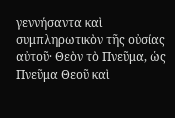γεννήσαντα καὶ συμπληρωτικὸν τῆς οὐσίας αὐτοῦ· Θεὸν τὸ Πνεῦμα, ὡς Πνεῦμα Θεοῦ καὶ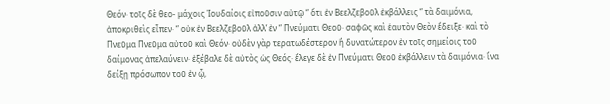Θεόν· τοῖς δὲ θεο- μάχοις Ἰουδαίοις εἰποῦσιν αὐτῷ “ ὅτι ἐν Βεελζεβοῦλ ἐκβάλλεις “ τὰ δαιμόνια, ἀποκριθεὶς εἶπεν· “ οὐκ ἐν Βεελζεβοῦλ ἀλλ’ ἐν “ Πνεύματι Θεοῦ· σαφῶς καὶ ἑαυτὸν Θεὸν ἔδειξε· καὶ τὸ Πνεῦμα Πνεῦμα αὐτοῦ καὶ Θεόν· οὐδὲν γὰρ τερατωδέστερον ἣ δυνατώτερον ἐν τοῖς σημείοις τοῦ δαίμονας ἀπελαύνειν· ἐξέβαλε δὲ αὐτὸς ὡς Θεός· ἔλεγε δὲ ἐν Πνεύματι Θεοῦ ἐκβάλλειν τὰ δαιμόνια· ἵνα δείξῃ πρόσωπον τοῦ ἐν ᾧ,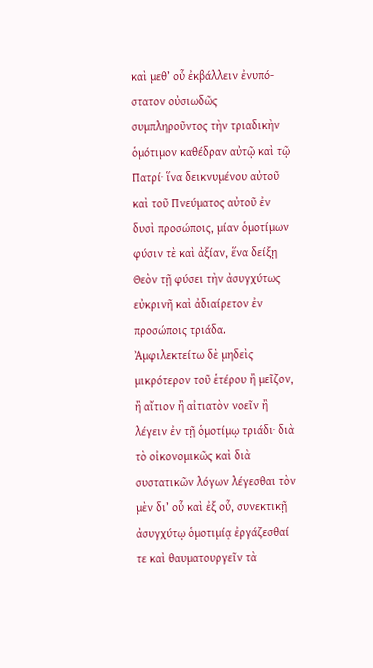καὶ μεθ’ οὗ ἐκβάλλειν ἐνυπό- στατον οὐσιωδῶς συμπληροῦντος τὴν τριαδικὴν ὁμότιμον καθέδραν αὐτῷ καὶ τῷ Πατρί· ἵνα δεικνυμένου αὐτοῦ καὶ τοῦ Πνεύματος αὐτοῦ ἐν δυσὶ προσώποις, μίαν ὁμοτίμων φύσιν τὲ καὶ ἀξίαν, ἕνα δείξῃ Θεὸν τῇ φύσει τὴν ἀσυγχύτως εὐκρινῆ καὶ ἀδιαίρετον ἐν προσώποις τριάδα. Ἀμφιλεκτείτω δὲ μηδεὶς μικρότερον τοῦ ἑτέρου ἢ μεῖζον, ἢ αἴτιον ἢ αἰτιατὸν νοεῖν ἢ λέγειν ἐν τῇ ὁμοτίμῳ τριάδι· διὰ τὸ οἰκονομικῶς καὶ διὰ συστατικῶν λόγων λέγεσθαι τὸν μὲν δι’ οὗ καὶ ἐξ οὗ, συνεκτικῇ ἀσυγχύτῳ ὁμοτιμίᾳ ἐργάζεσθαί τε καὶ θαυματουργεῖν τὰ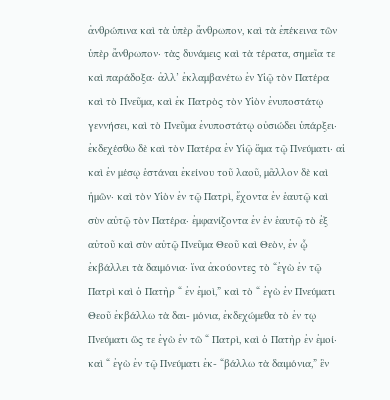ἀνθρώπινα καὶ τὰ ὑπὲρ ἄνθρωπον, καὶ τὰ ἐπέκεινα τῶν ὑπὲρ ἄνθρωπον· τὰς δυνάμεις καὶ τὰ τέρατα, σημεῖα τε καὶ παράδοξα· ἀλλ’ ἐκλαμβανέτω ἐν Υἱῷ τὸν Πατέρα καὶ τὸ Πνεῦμα, καὶ ἐκ Πατρὸς τὸν Υἱὸν ἐνυποστάτῳ γεννήσει, καὶ τὸ Πνεῦμα ἐνυποστάτῳ οὐσιώδει ὑπάρξει· ἐκδεχέσθω δὲ καὶ τὸν Πατέρα ἐν Υἱῷ ἅμα τῷ Πνεύματι· αἱ καὶ ἐν μέσῳ ἑστάναι ἐκείνου τοῦ λαοῦ, μᾶλλον δὲ καὶ ἡμῶν· καὶ τὸν Υἱὸν ἐν τῷ Πατρὶ, ἔχοντα ἐν ἑαυτῷ καὶ σὺν αὐτῷ τὸν Πατέρα· ἐμφανίζοντα ἐν ἑν ἑαυτῷ τὸ ἐξ αὐτοῦ καὶ σὺν αὐτῷ Πνεῦμα Θεοῦ καὶ Θεὸν, ἐν ᾧ ἐκβάλλει τὰ δαιμόνια· ἵνα ἀκούοντες τὸ “ἐγὼ ἐν τῷ Πατρὶ καὶ ὁ Πατὴρ “ ἐν ἐμοὶ,” καὶ τὸ “ ἐγὼ ἐν Πνεύματι Θεοῦ ἐκβάλλω τὰ δαι- μόνια, ἐκδεχώμεθα τὸ ἐν τῳ Πνεύματι ὥς τε ἐγὼ ἐν τῶ “ Πατρὶ, καὶ ὁ Πατὴρ ἐν ἐμοί· καὶ “ ἐγὼ ἐν τῷ Πνεύματι ἐκ- “βάλλω τὰ δαιμόνια,” ἓν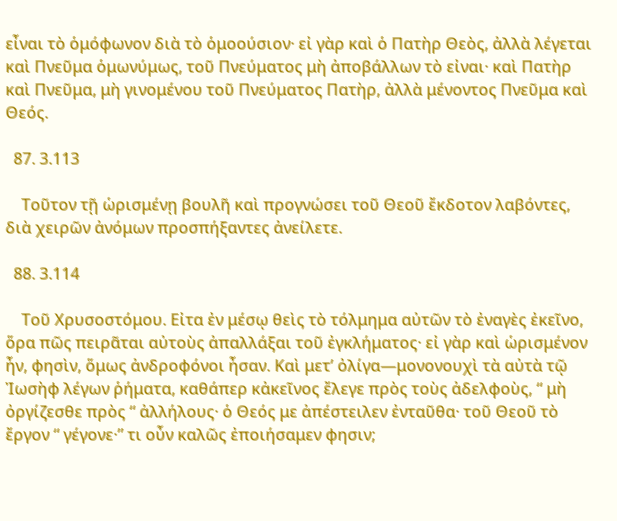εἶναι τὸ ὁμόφωνον διὰ τὸ ὁμοούσιον· εἰ γὰρ καὶ ὁ Πατὴρ Θεὸς, ἀλλὰ λέγεται καὶ Πνεῦμα ὁμωνύμως, τοῦ Πνεύματος μὴ ἀποβάλλων τὸ εἰναι· καὶ Πατὴρ καὶ Πνεῦμα, μὴ γινομένου τοῦ Πνεύματος Πατὴρ, ἀλλὰ μένοντος Πνεῦμα καὶ Θεός.

  87. 3.113

    Τοῦτον τῇ ὡρισμένῃ βουλῆ καὶ προγνώσει τοῦ Θεοῦ ἔκδοτον λαβόντες, διὰ χειρῶν ἀνόμων προσπήξαντες ἀνείλετε.

  88. 3.114

    Τοῦ Χρυσοστόμου. Εἰτα ἐν μέσῳ θεὶς τὸ τόλμημα αὐτῶν τὸ ἐναγὲς ἐκεῖνο, ὅρα πῶς πειρᾶται αὐτοὺς ἀπαλλάξαι τοῦ ἐγκλήματος· εἰ γὰρ καὶ ὡρισμένον ἦν, φησὶν, ὅμως ἀνδροφόνοι ἦσαν. Καὶ μετ’ ὀλίγα—μονονουχὶ τὰ αὐτὰ τῷ Ἰωσὴφ λέγων ῥήματα, καθάπερ κἀκεῖνος ἔλεγε πρὸς τοὺς ἀδελφοὺς, “ μὴ ὀργίζεσθε πρὸς “ ἀλλήλους· ὁ Θεός με ἀπέστειλεν ἐνταῦθα· τοῦ Θεοῦ τὸ ἔργον “ γέγονε·” τι οὖν καλῶς ἐποιήσαμεν φησιν;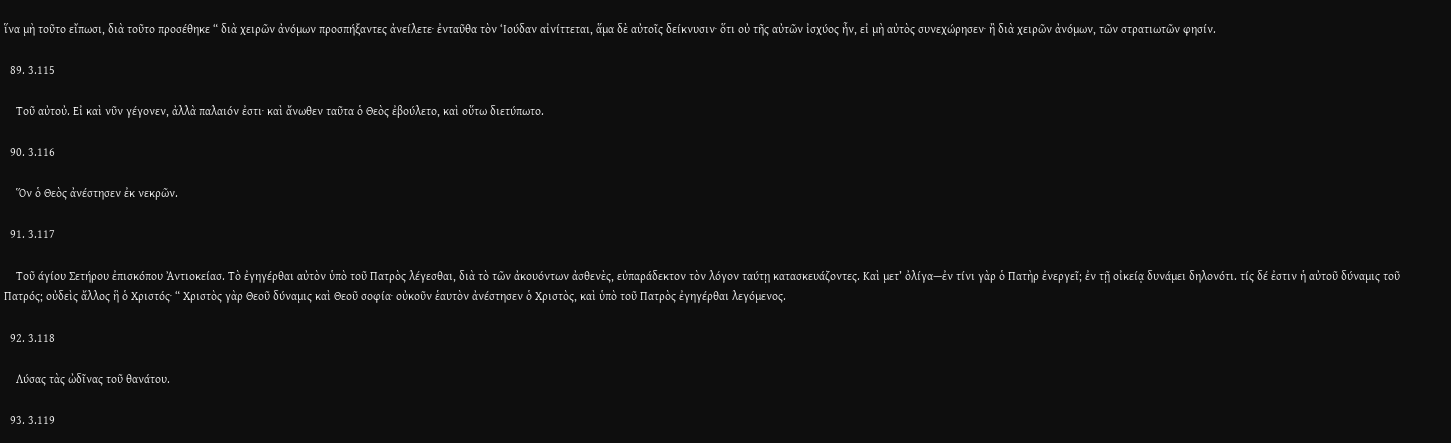ἵνα μὴ τοῦτο εἴπωσι, διὰ τοῦτο προσέθηκε “ διὰ χειρῶν ἀνόμων προσπήξαντες ἀνείλετε· ἐνταῦθα τὸν ‘Ιούδαν αἰνίττεται, ἅμα δὲ αὐτοῖς δείκνυσιν· ὅτι οὐ τῆς αὐτῶν ἰσχύος ἦν, εἰ μὴ αὐτὸς συνεχώρησεν· ἢ διὰ χειρῶν ἀνόμων, τῶν στρατιωτῶν φησίν.

  89. 3.115

    Τοῦ αὐτοὐ. Εἰ καὶ νῦν γέγονεν, ἀλλὰ παλαιόν ἐστι· καὶ ἄνωθεν ταῦτα ὁ Θεὸς ἐβούλετο, καὶ οὕτω διετύπωτο.

  90. 3.116

    Ὅν ὁ Θεὸς ἀνέστησεν ἐκ νεκρῶν.

  91. 3.117

    Τοῦ άγίου Σετήρου ἐπισκόπου Ἀντιοκείασ. Τὸ ἐγηγέρθαι αὐτὸν ὑπὸ τοῦ Πατρὸς λέγεσθαι, διὰ τὸ τῶν ἀκουόντων ἀσθενὲς, εὐπαράδεκτον τὸν λόγον ταύτῃ κατασκευάζοντες. Καὶ μετ’ ὀλίγα—ἐν τίνι γὰρ ὁ Πατὴρ ἐνεργεῖ; ἐν τῇ οἰκείᾳ δυνάμει δηλονότι. τίς δέ ἐστιν ἡ αὐτοῦ δύναμις τοῦ Πατρός; οὐδεὶς ἄλλος ἣ ὁ Χριστός· “ Χριστὸς γὰρ Θεοῦ δύναμις καὶ Θεοῦ σοφία· οὐκοῦν ἑαυτὸν ἀνέστησεν ὁ Χριστὸς, καὶ ὑπὸ τοῦ Πατρὸς ἐγηγέρθαι λεγόμενος.

  92. 3.118

    Λύσας τὰς ὠδῖνας τοῦ θανάτου.

  93. 3.119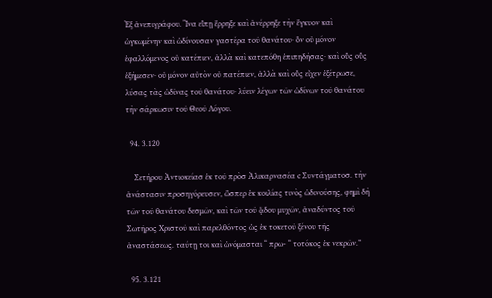Ἐξ ἀνεπιγράφου. Ἵνα εἴπῃ ἔρρηξε καὶ ἀνέρρηξε τὴν ἔγκυον καὶ ὠγκωμένην καὶ ὠδίνουσαν γαστέρα τοῦ θανάτου· ὃν οὐ μόνον ἐφαλλόμενος οὐ κατέπιεν, ἀλλὰ καὶ κατεπόθη ἐπιπηδήσας· καὶ οὓς οὓς ἐξήμεσεν· οὐ μόνον αὐτὸν οὐ πατέπιεν, ἀλλὰ καὶ οὓς εἶχεν ἐξέτρωσε, λύσας τὰς ὠδῖνας τοῦ θανάτου· λύειν λέγων τῶν ὠδίνων τοῦ θανάτου τὴν σάρκωσιν τοῦ Θεοῦ Λόγου.

  94. 3.120

    Σετήρου Ἀντιοκείασ ἐκ τοῦ πρὸσ Ἀλικαρνασέα c Συντάγματοσ. τὴν ἀνάστασιν προσηγόρευσεν, ὥσπερ ἐκ κοιλίας τινὸς ὠδινούσης, φημὶ δὴ τῶν τοῦ θανάτου δεσμῶν, καὶ τῶν τοῦ ᾅδου μυχῶν, ἀναδύντος τοῦ Σωτῆρος Χριστοῦ καὶ παρελθόντος ὡς ἐκ τοκετοῦ ξένου τῆς ἀναστάσεως. ταύτῃ τοι καὶ ὠνόμασται “ πρω- “ τοτόκος ἐκ νεκρῶν.”

  95. 3.121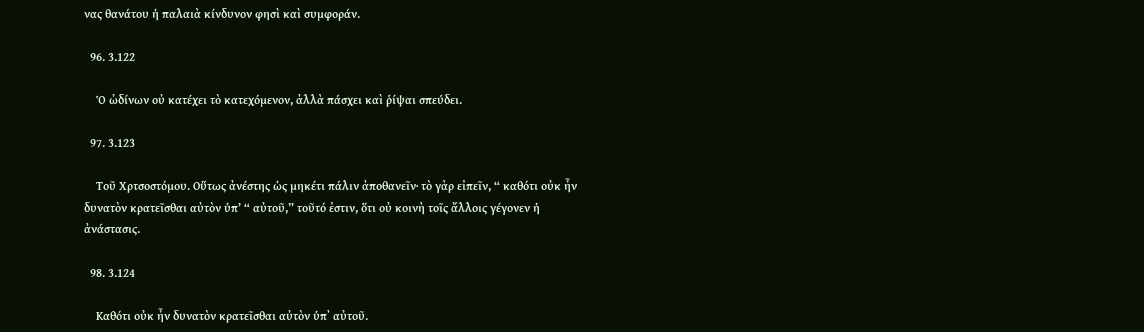νας θανάτου ἡ παλαιὰ κίνδυνον φησὶ καὶ συμφοράν.

  96. 3.122

    Ὁ ὠδίνων οὐ κατέχει τὸ κατεχόμενον, ἀλλὰ πάσχει καὶ ῥίψαι σπεύδει.

  97. 3.123

    Τοῦ Χρτσοστόμου. Οὕτως ἀνέστης ὡς μηκέτι πάλιν ἀποθανεῖν· τὸ γὰρ εἰπεῖν, “ καθότι οὐκ ἦν δυνατὸν κρατεῖσθαι αὐτὸν ὑπ’ “ αὐτοῦ,” τοῦτό ἐστιν, ὅτι οὐ κοινὴ τοῖς ἄλλοις γέγονεν ἡ ἀνάστασις.

  98. 3.124

    Καθότι οὐκ ἦν δυνατὸν κρατεῖσθαι αὐτὸν ὑπ᾿ αὐτοῦ.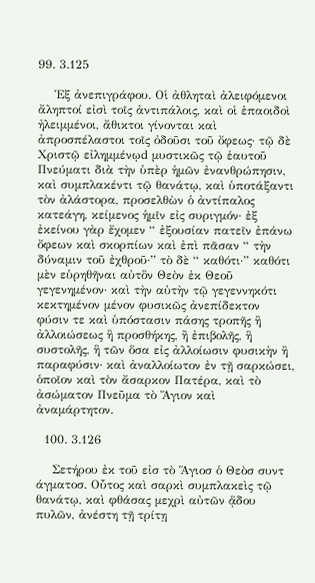99. 3.125

    Ἐξ ἀνεπιγράφου. Οἱ ἀθληταὶ ἀλειφόμενοι ἄληπτοί εἰσὶ τοῖς ἀντιπάλοις, καὶ οἱ ἐπαοιδοὶ ἠλειμμένοι, ἄθικτοι γίνονται καὶ ἀπροσπέλαστοι τοῖς ὀδοῦσι τοῦ ὄφεως· τῷ δὲ Χριστῷ εἰλημμένῳd μυστικῶς τῷ ἑαυτοῦ Πνεύματι διὰ τὴν ὑπὲρ ἡμῶν ἐνανθρώπησιν, καὶ συμπλακέντι τῷ θανάτῳ, καὶ ὑποτάξαντι τὸν ἀλάστορα, προσελθὼν ὁ ἀντίπαλος κατεάγη, κείμενος ἡμῖν εἰς συριγμόν· ἐξ ἐκείνου γὰρ ἔχομεν “ ἐξουσίαν πατεῖν ἐπάνω ὄφεων καὶ σκορπίων καὶ ἐπὶ πᾶσαν “ τὴν δύναμιν τοῦ ἐχθροῦ·” τὸ δὲ “ καθότι·” καθότι μὲν εὑρηθῆναι αὐτὂν Θεὸν ἐκ Θεοῦ γεγενημένον· καὶ τὴν αὐτὴν τῷ γεγεννηκότι κεκτημένον μένον φυσικῶς ἀνεπίδεκτον φύσιν τε καὶ ὑπόστασιν πάσης τροπῆς ἣ ἀλλοιώσεως ἣ προσθήκης, ἢ ἐπιβολῆς, ἣ συστολῆς, ἣ τῶν ὅσα εἰς ἀλλοίωσιν φυσικὴν ἣ παραφύσιν· καὶ ἀναλλοίωτον ἐν τῇ σαρκώσει, ὁποῖον καὶ τὸν ἄσαρκον Πατέρα, καὶ τὸ ἀσώματον Πνεῦμα τὸ Ἅγιον καὶ ἀναμάρτητον.

  100. 3.126

    Σετήρου ἐκ τοῦ εἰσ τὸ Ἅγιοσ ὁ Θεὸσ συντ άγματοσ. Οὗτος καὶ σαρκὶ συμπλακεὶς τῷ θανάτῳ, καὶ φθάσας μεχρὶ αὐτῶν ᾅδου πυλῶν, ἀνέστη τῇ τρίτῃ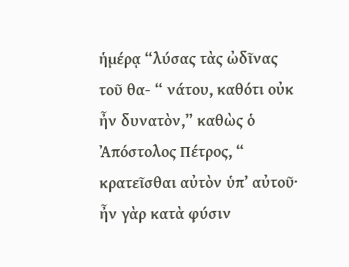ἡμέρᾳ “λύσας τὰς ὠδῖνας τοῦ θα- “ νάτου, καθότι οὐκ ἦν δυνατὸν,” καθὼς ὁ Ἀπόστολος Πέτρος, “ κρατεῖσθαι αὐτὸν ὑπ’ αὐτοῦ· ἦν γὰρ κατὰ φύσιν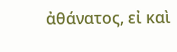ἀθάνατος, εἰ καὶ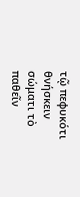τῷ πεφυκότι θνήσκειν σώματι τὸ παθεῖν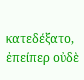κατεδέξατο, ἐπείπερ οὐδὲ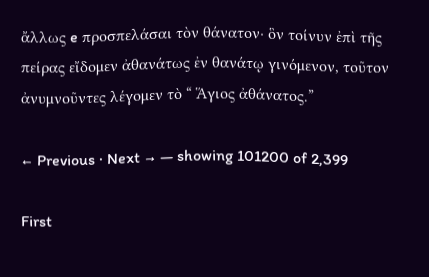ἄλλως e προσπελάσαι τὸν θάνατον· ὃν τοίνυν ἐπὶ τῆς πείρας εἴδομεν ἀθανάτως ἐν θανάτῳ γινόμενον, τοῦτον ἀνυμνοῦντες λέγομεν τὸ “ Ἅγιος ἀθάνατος.”

← Previous · Next → — showing 101200 of 2,399

First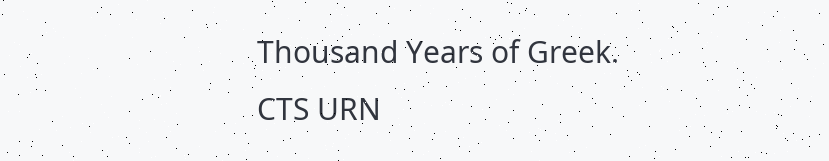Thousand Years of Greek. CTS URN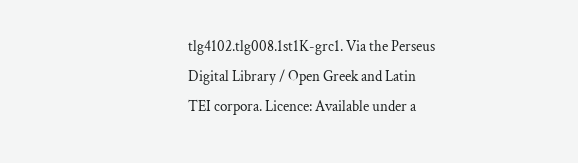tlg4102.tlg008.1st1K-grc1. Via the Perseus Digital Library / Open Greek and Latin TEI corpora. Licence: Available under a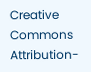Creative Commons Attribution-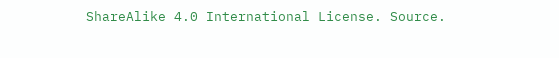ShareAlike 4.0 International License. Source.